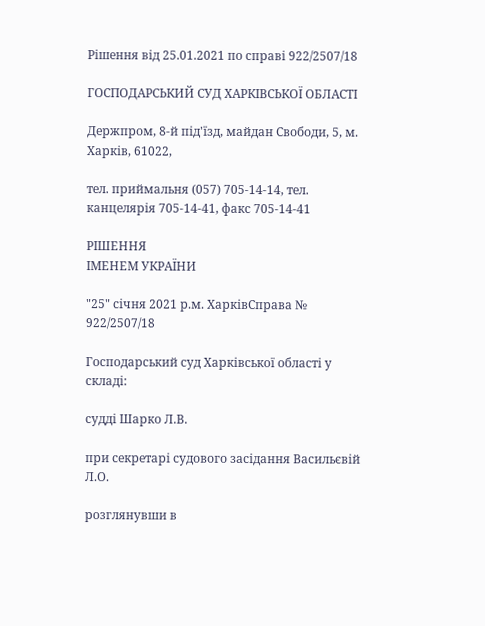Рішення від 25.01.2021 по справі 922/2507/18

ГОСПОДАРСЬКИЙ СУД ХАРКІВСЬКОЇ ОБЛАСТІ

Держпром, 8-й під'їзд, майдан Свободи, 5, м. Харків, 61022,

тел. приймальня (057) 705-14-14, тел. канцелярія 705-14-41, факс 705-14-41

РІШЕННЯ
ІМЕНЕМ УКРАЇНИ

"25" січня 2021 р.м. ХарківСправа № 922/2507/18

Господарський суд Харківської області у складі:

судді Шарко Л.В.

при секретарі судового засідання Васильєвій Л.О.

розглянувши в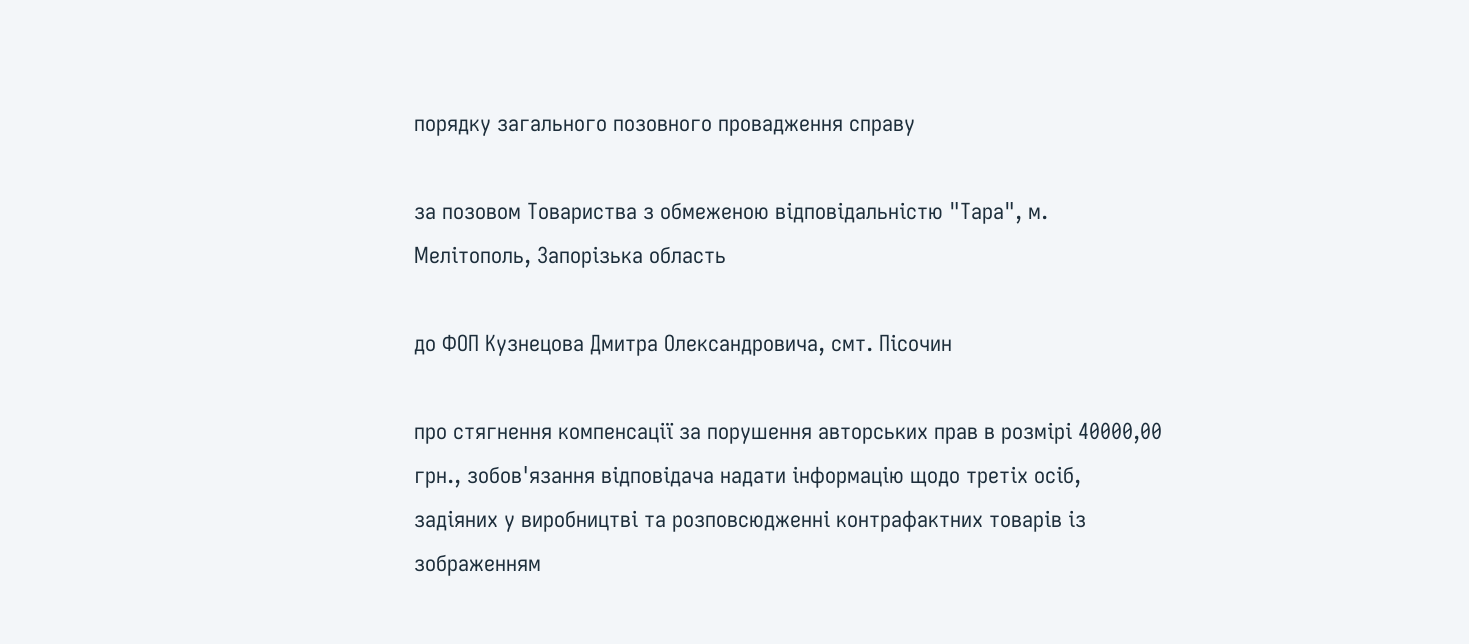порядку загального позовного провадження справу

за позовом Товариства з обмеженою відповідальністю "Тара", м. Мелітополь, Запорізька область

до ФОП Кузнецова Дмитра Олександровича, смт. Пісочин

про стягнення компенсації за порушення авторських прав в розмірі 40000,00 грн., зобов'язання відповідача надати інформацію щодо третіх осіб, задіяних у виробництві та розповсюдженні контрафактних товарів із зображенням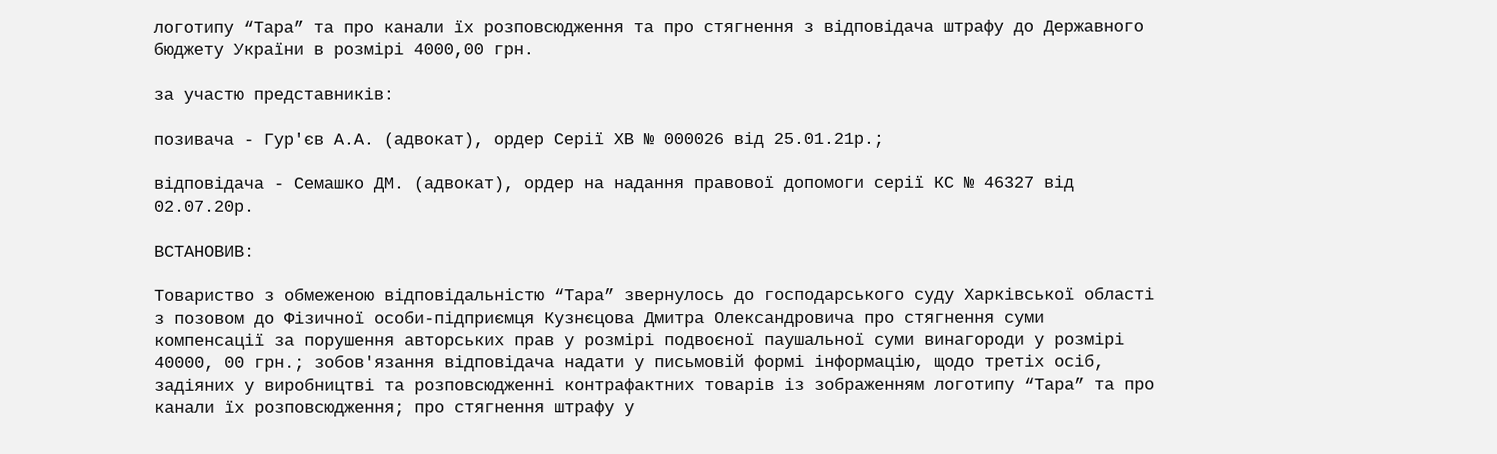логотипу “Тара” та про канали їх розповсюдження та про стягнення з відповідача штрафу до Державного бюджету України в розмірі 4000,00 грн.

за участю представників:

позивача - Гур'єв А.А. (адвокат), ордер Серії ХВ № 000026 від 25.01.21р.;

відповідача - Семашко ДМ. (адвокат), ордер на надання правової допомоги серії КС № 46327 від 02.07.20р.

ВСТАНОВИВ:

Товариство з обмеженою відповідальністю “Тара” звернулось до господарського суду Харківської області з позовом до Фізичної особи-підприємця Кузнєцова Дмитра Олександровича про стягнення суми компенсації за порушення авторських прав у розмірі подвоєної паушальної суми винагороди у розмірі 40000, 00 грн.; зобов'язання відповідача надати у письмовій формі інформацію, щодо третіх осіб, задіяних у виробництві та розповсюдженні контрафактних товарів із зображенням логотипу “Тара” та про канали їх розповсюдження; про стягнення штрафу у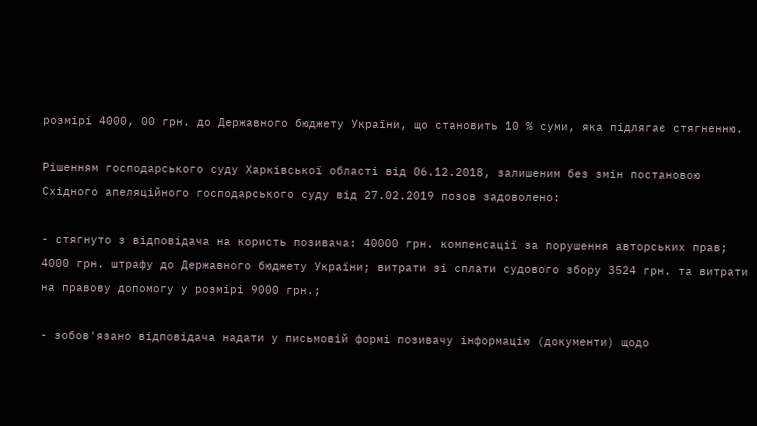розмірі 4000, 00 грн. до Державного бюджету України, що становить 10 % суми, яка підлягає стягненню.

Рішенням господарського суду Харківської області від 06.12.2018, залишеним без змін постановою Східного апеляційного господарського суду від 27.02.2019 позов задоволено:

- стягнуто з відповідача на користь позивача: 40000 грн. компенсації за порушення авторських прав; 4000 грн. штрафу до Державного бюджету України; витрати зі сплати судового збору 3524 грн. та витрати на правову допомогу у розмірі 9000 грн.;

- зобов'язано відповідача надати у письмовій формі позивачу інформацію (документи) щодо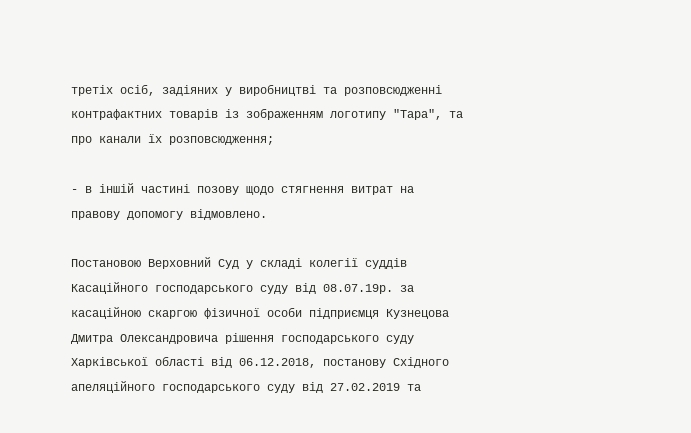третіх осіб, задіяних у виробництві та розповсюдженні контрафактних товарів із зображенням логотипу "Тара", та про канали їх розповсюдження;

- в іншій частині позову щодо стягнення витрат на правову допомогу відмовлено.

Постановою Верховний Суд у складі колегії суддів Касаційного господарського суду від 08.07.19р. за касаційною скаргою фізичної особи підприємця Кузнецова Дмитра Олександровича рішення господарського суду Харківської області від 06.12.2018, постанову Східного апеляційного господарського суду від 27.02.2019 та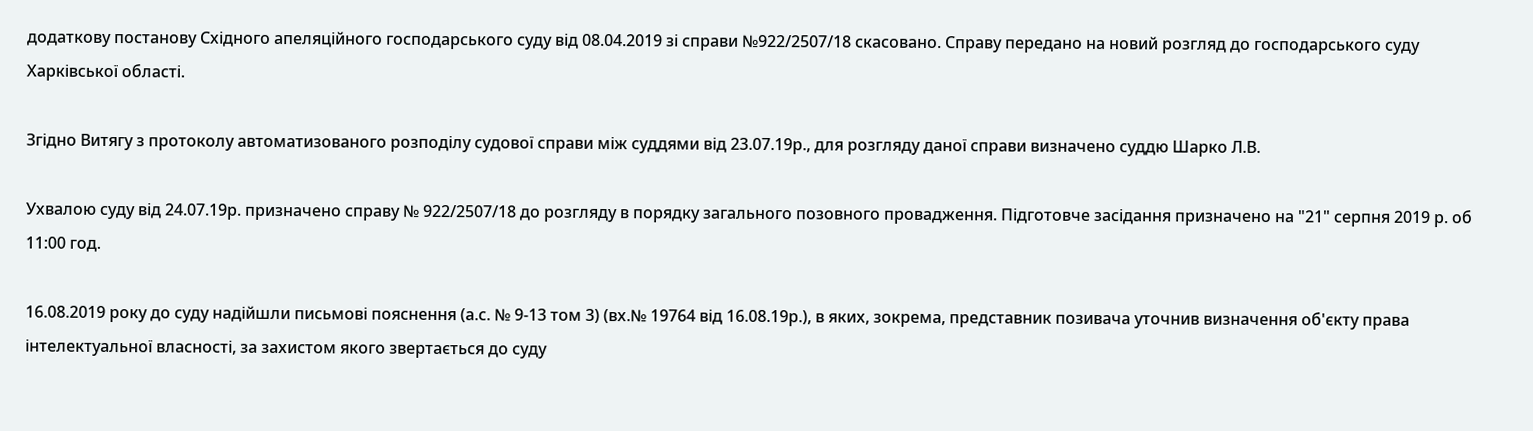додаткову постанову Східного апеляційного господарського суду від 08.04.2019 зі справи №922/2507/18 скасовано. Справу передано на новий розгляд до господарського суду Харківської області.

Згідно Витягу з протоколу автоматизованого розподілу судової справи між суддями від 23.07.19р., для розгляду даної справи визначено суддю Шарко Л.В.

Ухвалою суду від 24.07.19р. призначено справу № 922/2507/18 до розгляду в порядку загального позовного провадження. Підготовче засідання призначено на "21" серпня 2019 р. об 11:00 год.

16.08.2019 року до суду надійшли письмові пояснення (а.с. № 9-13 том 3) (вх.№ 19764 від 16.08.19р.), в яких, зокрема, представник позивача уточнив визначення об'єкту права інтелектуальної власності, за захистом якого звертається до суду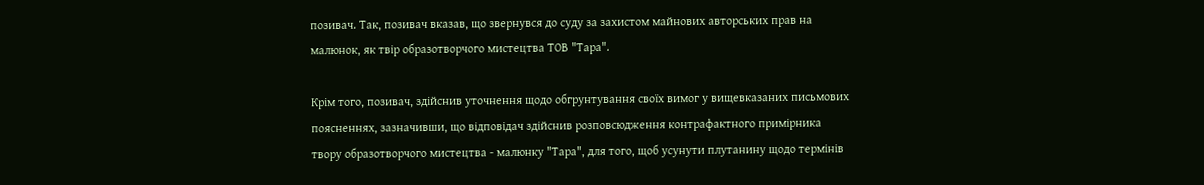позивач. Так, позивач вказав, що звернувся до суду за захистом майнових авторських прав на малюнок, як твір образотворчого мистецтва ТОВ "Тара".

Крім того, позивач, здійснив уточнення щодо обгрунтування своїх вимог у вищевказаних письмових поясненнях, зазначивши, що відповідач здійснив розповсюдження контрафактного примірника твору образотворчого мистецтва - малюнку "Тара", для того, щоб усунути плутанину щодо термінів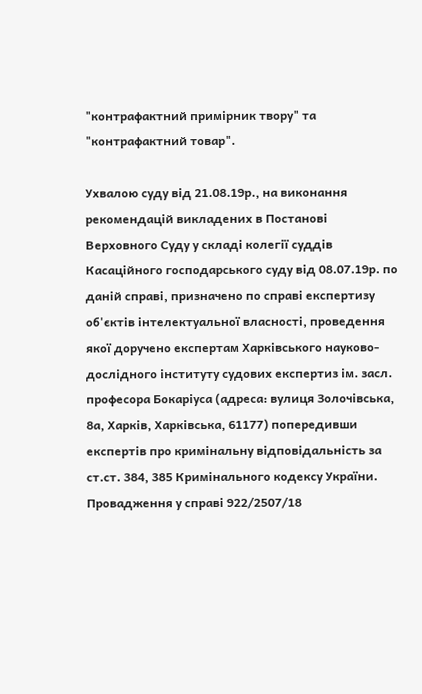"контрафактний примірник твору" та "контрафактний товар".

Ухвалою суду від 21.08.19р., на виконання рекомендацій викладених в Постанові Верховного Суду у складі колегії суддів Касаційного господарського суду від 08.07.19р. по даній справі, призначено по справі експертизу об'єктів інтелектуальної власності, проведення якої доручено експертам Харківського науково-дослідного інституту судових експертиз ім. засл. професора Бокаріуса (адреса: вулиця Золочівська, 8а, Харків, Харківська, 61177) попередивши експертів про кримінальну відповідальність за ст.ст. 384, 385 Кримінального кодексу України. Провадження у справі 922/2507/18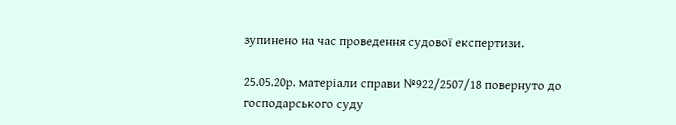зупинено на час проведення судової експертизи.

25.05.20р. матеріали справи №922/2507/18 повернуто до господарського суду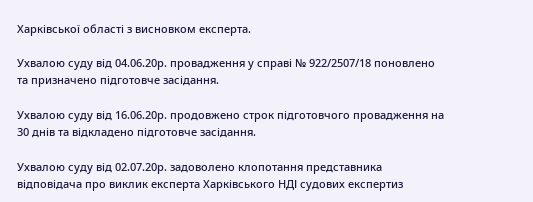Харківської області з висновком експерта.

Ухвалою суду від 04.06.20р. провадження у справі № 922/2507/18 поновлено та призначено підготовче засідання.

Ухвалою суду від 16.06.20р. продовжено строк підготовчого провадження на 30 днів та відкладено підготовче засідання.

Ухвалою суду від 02.07.20р. задоволено клопотання представника відповідача про виклик експерта Харківського НДІ судових експертиз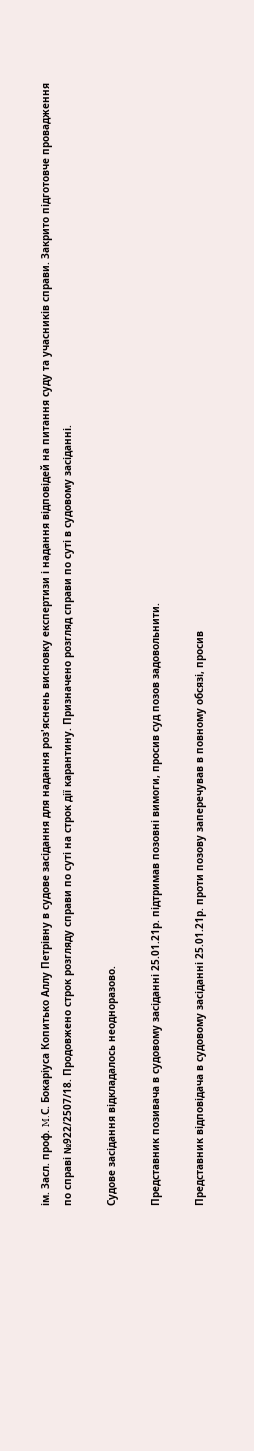ім. Засл. проф. M.С. Бокаріуса Копитько Аллу Петрівну в судове засідання для надання роз'яснень висновку експертизи і надання відповідей на питання суду та учасників справи. Закрито підготовче провадження по справі №922/2507/18. Продовжено строк розгляду справи по суті на строк дії карантину. Призначено розгляд справи по суті в судовому засіданні.

Судове засідання відкладалось неодноразово.

Представник позивача в судовому засіданні 25.01.21р. підтримав позовні вимоги, просив суд позов задовольнити.

Представник відповідача в судовому засіданні 25.01.21р. проти позову заперечував в повному обсязі, просив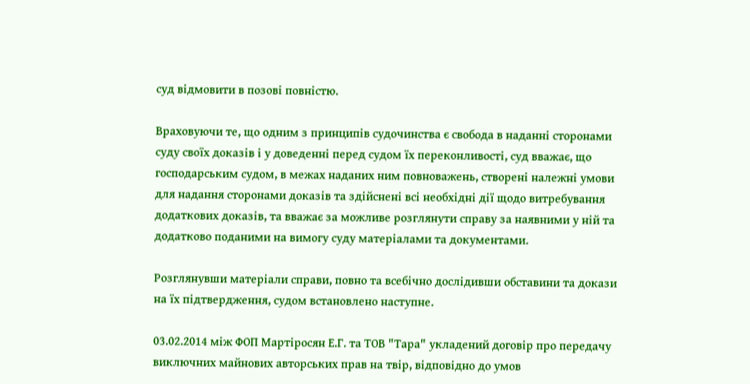суд відмовити в позові повністю.

Враховуючи те, що одним з принципів судочинства є свобода в наданні сторонами суду своїх доказів і у доведенні перед судом їх переконливості, суд вважає, що господарським судом, в межах наданих ним повноважень, створені належні умови для надання сторонами доказів та здійснені всі необхідні дії щодо витребування додаткових доказів, та вважає за можливе розглянути справу за наявними у ній та додатково поданими на вимогу суду матеріалами та документами.

Розглянувши матеріали справи, повно та всебічно дослідивши обставини та докази на їх підтвердження, судом встановлено наступне.

03.02.2014 між ФОП Мартіросян Е.Г. та ТОВ "Тара" укладений договір про передачу виключних майнових авторських прав на твір, відповідно до умов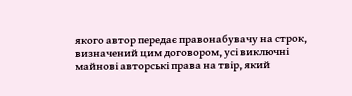якого автор передає правонабувачу на строк, визначений цим договором, усі виключні майнові авторські права на твір, який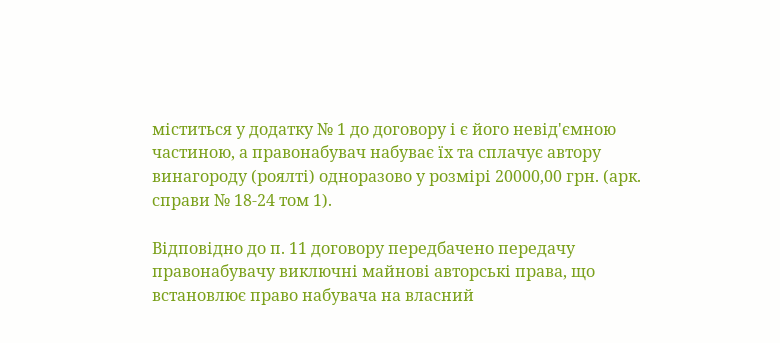міститься у додатку № 1 до договору і є його невід'ємною частиною, а правонабувач набуває їх та сплачує автору винагороду (роялті) одноразово у розмірі 20000,00 грн. (арк. справи № 18-24 том 1).

Відповідно до п. 11 договору передбачено передачу правонабувачу виключні майнові авторські права, що встановлює право набувача на власний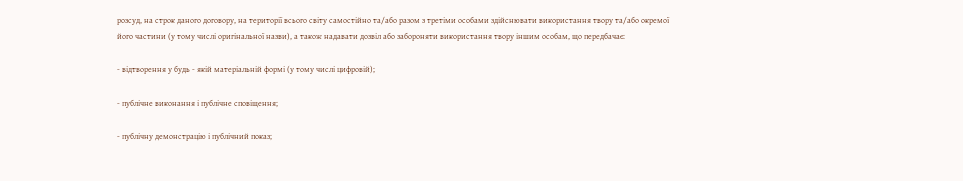розсуд, на строк даного договору, на території всього світу самостійно та/або разом з третіми особами здійснювати використання твору та/або окремої його частини (у тому числі оригінальної назви), а також надавати дозвіл або забороняти використання твору іншим особам, що передбачає:

- відтворення у будь - якій матеріальній формі (у тому числі цифровій);

- публічне виконання і публічне сповіщення;

- публічну демонстрацію і публічний показ;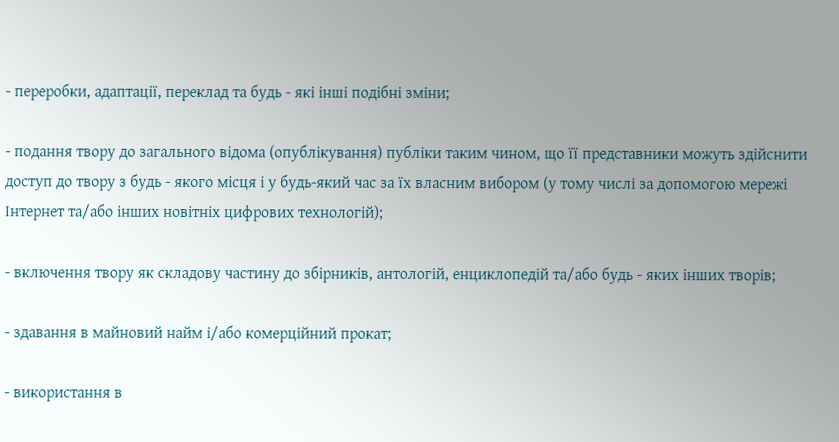- переробки, адаптації, переклад та будь - які інші подібні зміни;

- подання твору до загального відома (опублікування) публіки таким чином, що її представники можуть здійснити доступ до твору з будь - якого місця і у будь-який час за їх власним вибором (у тому числі за допомогою мережі Інтернет та/або інших новітніх цифрових технологій);

- включення твору як складову частину до збірників, антологій, енциклопедій та/або будь - яких інших творів;

- здавання в майновий найм і/або комерційний прокат;

- використання в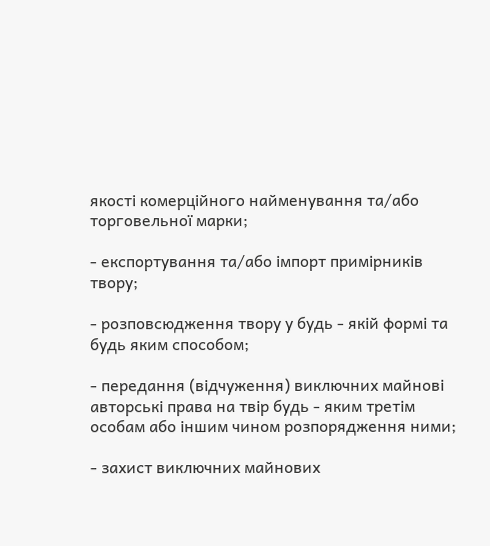якості комерційного найменування та/або торговельної марки;

- експортування та/або імпорт примірників твору;

- розповсюдження твору у будь - якій формі та будь яким способом;

- передання (відчуження) виключних майнові авторські права на твір будь - яким третім особам або іншим чином розпорядження ними;

- захист виключних майнових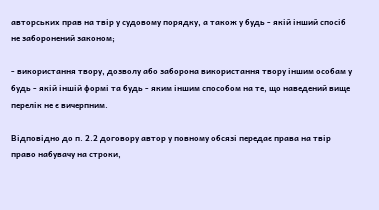авторських прав на твір у судовому порядку, а також у будь - якій інший спосіб не заборонений законом;

- використання твору, дозволу або заборона використання твору іншим особам у будь - якій іншій формі та будь - яким іншим способом на те, що наведений вище перелік не є вичерпним.

Відповідно до п. 2.2 договору автор у повному обсязі передає права на твір право набувачу на строки,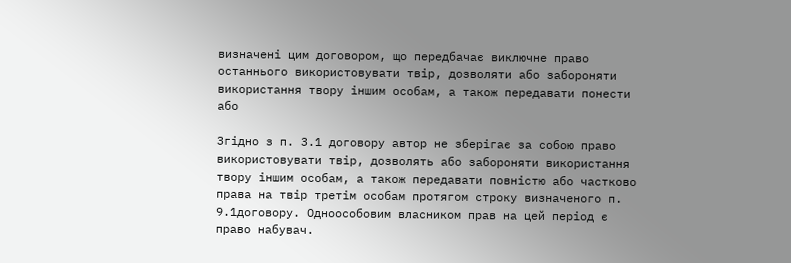визначені цим договором, що передбачає виключне право останнього використовувати твір, дозволяти або забороняти використання твору іншим особам, а також передавати понести або

Згідно з п. 3.1 договору автор не зберігає за собою право використовувати твір, дозволять або забороняти використання твору іншим особам, а також передавати повністю або частково права на твір третім особам протягом строку визначеного п. 9.1договору. Одноособовим власником прав на цей період є право набувач.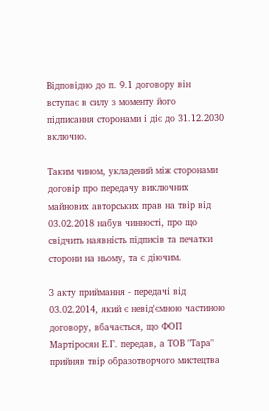Відповідно до п. 9.1 договору він вступає в силу з моменту його підписання сторонами і діє до 31.12.2030 включно.

Таким чином, укладений між сторонами договір про передачу виключних майнових авторських прав на твір від 03.02.2018 набув чинності, про що свідчить наявність підписів та печатки сторони на ньому, та є діючим.

З акту приймання - передачі від 03.02.2014, який є невід'ємною частиною договору, вбачається, що ФОП Мартіросян Е.Г. передав, а ТОВ "Тара" прийняв твір образотворчого мистецтва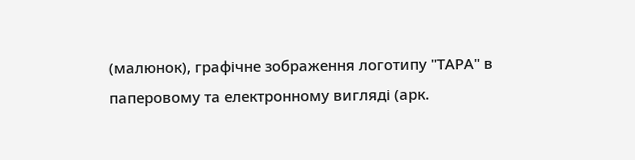(малюнок), графічне зображення логотипу "ТАРА" в паперовому та електронному вигляді (арк.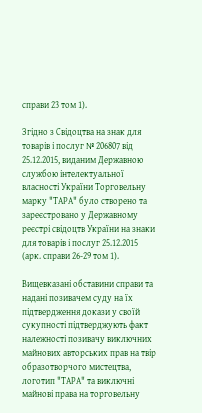справи 23 том 1).

Згідно з Свідоцтва на знак для товарів і послуг № 206807 від 25.12.2015, виданим Державною службою інтелектуальної власності України Торговельну марку "ТАРА" було створено та зареєстровано у Державному реєстрі свідоцтв України на знаки для товарів і послуг 25.12.2015 (арк. справи 26-29 том 1).

Вищевказані обставини справи та надані позивачем суду на їх підтвердження докази у своїй сукупності підтверджують факт належності позивачу виключних майнових авторських прав на твір образотворчого мистецтва, логотип "ТАРА" та виключні майнові права на торговельну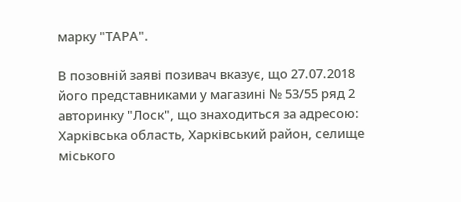марку "ТАРА".

В позовній заяві позивач вказує, що 27.07.2018 його представниками у магазині № 53/55 ряд 2 авторинку "Лоск", що знаходиться за адресою: Харківська область, Харківський район, селище міського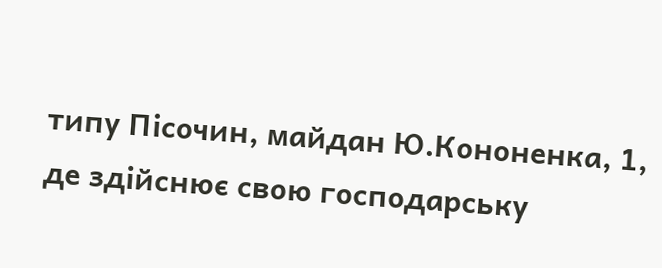типу Пісочин, майдан Ю.Кононенка, 1, де здійснює свою господарську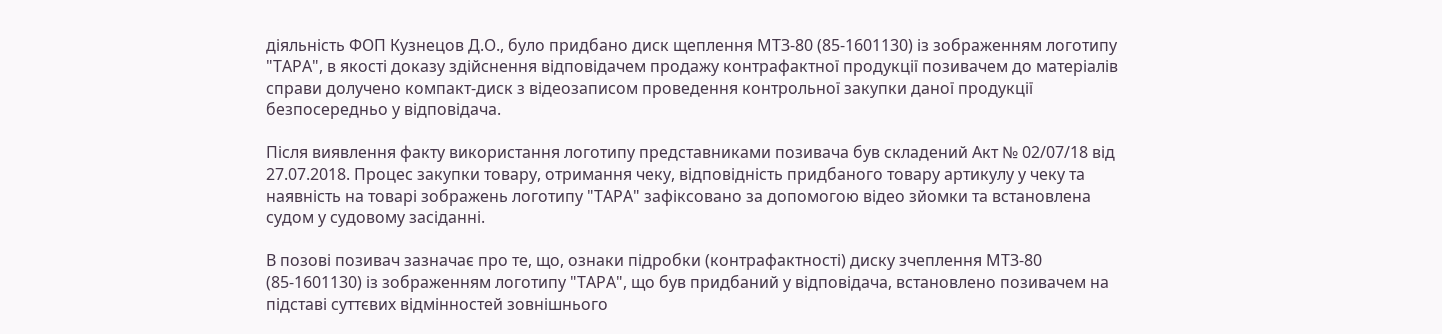діяльність ФОП Кузнецов Д.О., було придбано диск щеплення МТЗ-80 (85-1601130) із зображенням логотипу "ТАРА", в якості доказу здійснення відповідачем продажу контрафактної продукції позивачем до матеріалів справи долучено компакт-диск з відеозаписом проведення контрольної закупки даної продукції безпосередньо у відповідача.

Після виявлення факту використання логотипу представниками позивача був складений Акт № 02/07/18 від 27.07.2018. Процес закупки товару, отримання чеку, відповідність придбаного товару артикулу у чеку та наявність на товарі зображень логотипу "ТАРА" зафіксовано за допомогою відео зйомки та встановлена судом у судовому засіданні.

В позові позивач зазначає про те, що, ознаки підробки (контрафактності) диску зчеплення МТЗ-80 (85-1601130) із зображенням логотипу "ТАРА", що був придбаний у відповідача, встановлено позивачем на підставі суттєвих відмінностей зовнішнього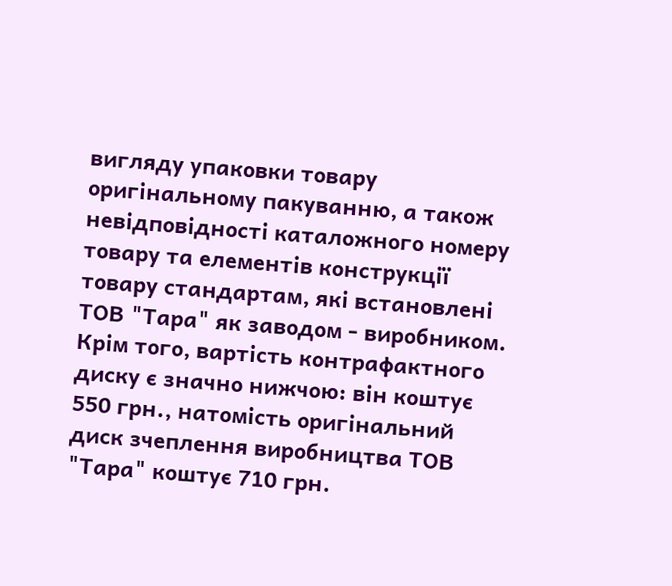вигляду упаковки товару оригінальному пакуванню, а також невідповідності каталожного номеру товару та елементів конструкції товару стандартам, які встановлені ТОВ "Тара" як заводом - виробником. Крім того, вартість контрафактного диску є значно нижчою: він коштує 550 грн., натомість оригінальний диск зчеплення виробництва ТОВ "Тара" коштує 710 грн.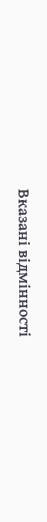Вказані відмінності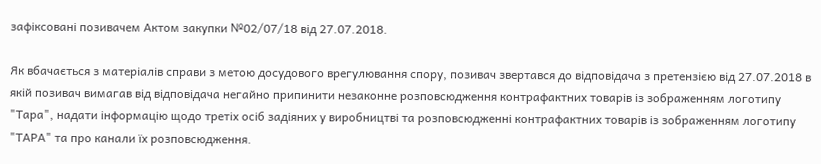зафіксовані позивачем Актом закупки №02/07/18 від 27.07.2018.

Як вбачається з матеріалів справи з метою досудового врегулювання спору, позивач звертався до відповідача з претензією від 27.07.2018 в якій позивач вимагав від відповідача негайно припинити незаконне розповсюдження контрафактних товарів із зображенням логотипу "Тара", надати інформацію щодо третіх осіб задіяних у виробництві та розповсюдженні контрафактних товарів із зображенням логотипу "ТАРА" та про канали їх розповсюдження.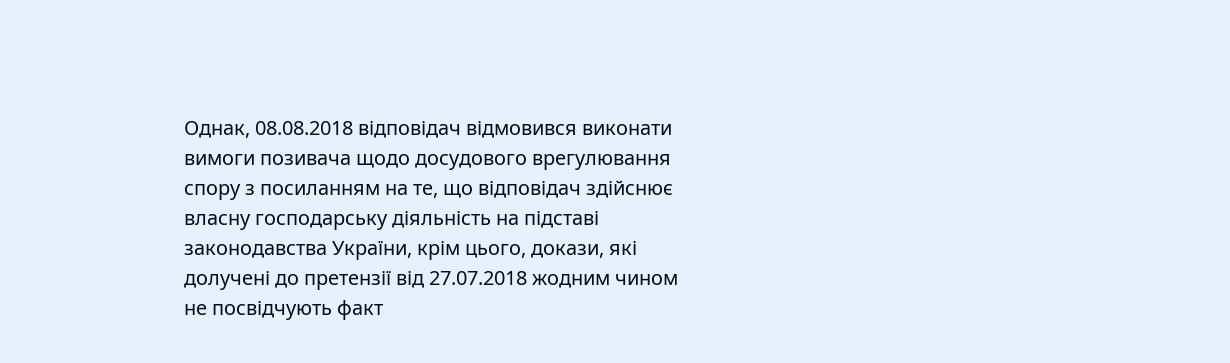Однак, 08.08.2018 відповідач відмовився виконати вимоги позивача щодо досудового врегулювання спору з посиланням на те, що відповідач здійснює власну господарську діяльність на підставі законодавства України, крім цього, докази, які долучені до претензії від 27.07.2018 жодним чином не посвідчують факт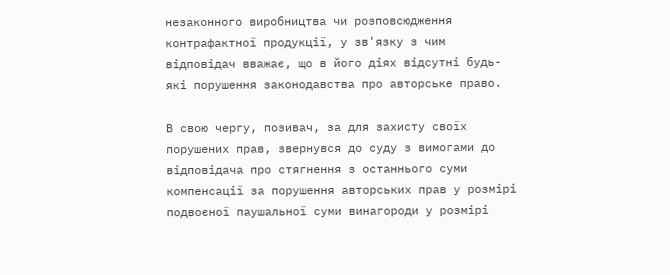незаконного виробництва чи розповсюдження контрафактної продукції, у зв'язку з чим відповідач вважає, що в його діях відсутні будь-які порушення законодавства про авторське право.

В свою чергу, позивач, за для захисту своїх порушених прав, звернувся до суду з вимогами до відповідача про стягнення з останнього суми компенсації за порушення авторських прав у розмірі подвоєної паушальної суми винагороди у розмірі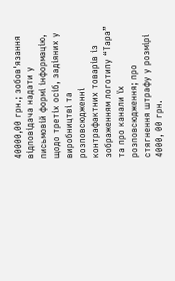40000,00 грн.; зобов'язання відповідача надати у письмовій формі інформацію, щодо третіх осіб, задіяних у виробництві та розповсюдженні контрафактних товарів із зображенням логотипу “Тара” та про канали їх розповсюдження; про стягнення штрафу у розмірі 4000, 00 грн.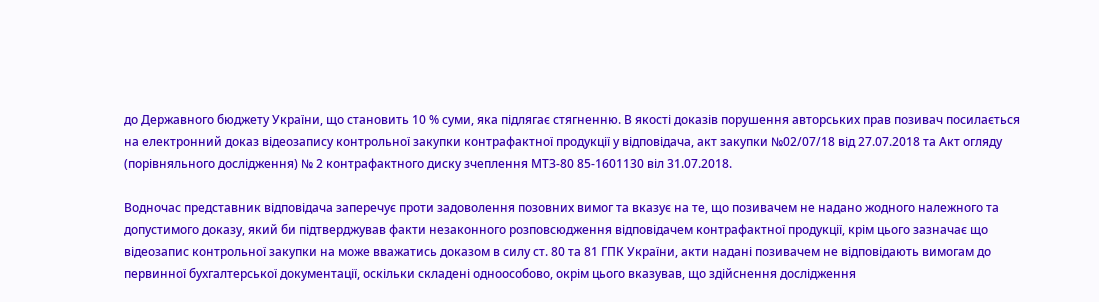до Державного бюджету України, що становить 10 % суми, яка підлягає стягненню. В якості доказів порушення авторських прав позивач посилається на електронний доказ відеозапису контрольної закупки контрафактної продукції у відповідача, акт закупки №02/07/18 від 27.07.2018 та Акт огляду (порівняльного дослідження) № 2 контрафактного диску зчеплення МТЗ-80 85-1601130 віл 31.07.2018.

Водночас представник відповідача заперечує проти задоволення позовних вимог та вказує на те, що позивачем не надано жодного належного та допустимого доказу, який би підтверджував факти незаконного розповсюдження відповідачем контрафактної продукції, крім цього зазначає що відеозапис контрольної закупки на може вважатись доказом в силу ст. 80 та 81 ГПК України, акти надані позивачем не відповідають вимогам до первинної бухгалтерської документації, оскільки складені одноособово, окрім цього вказував, що здійснення дослідження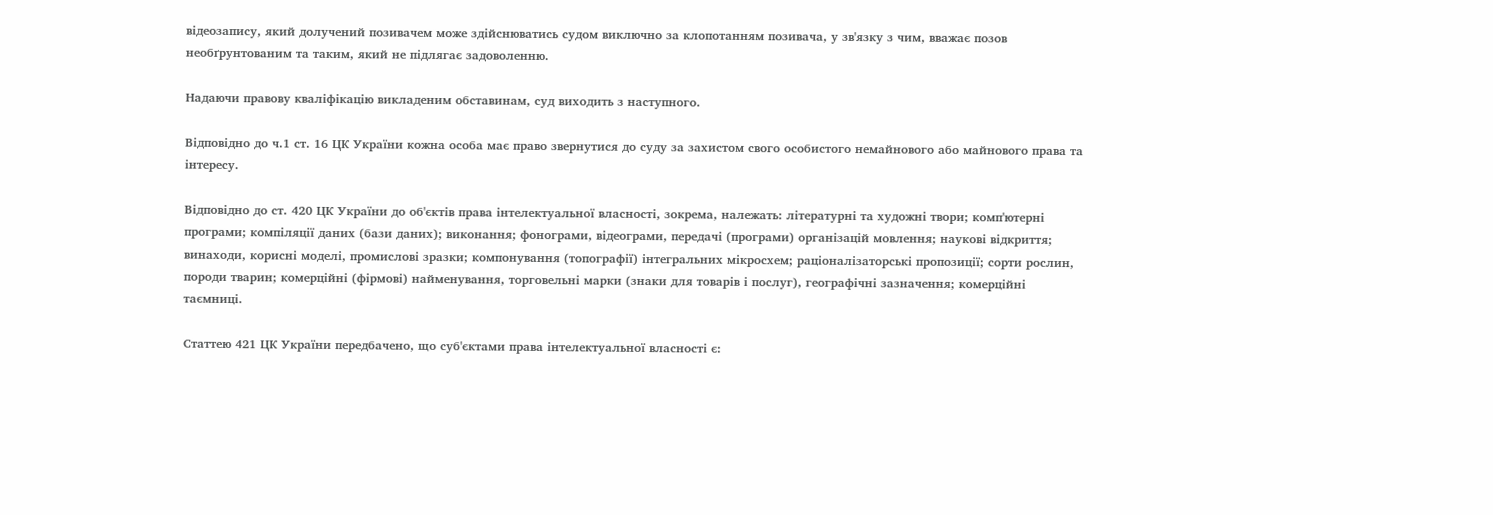відеозапису, який долучений позивачем може здійснюватись судом виключно за клопотанням позивача, у зв'язку з чим, вважає позов необґрунтованим та таким, який не підлягає задоволенню.

Надаючи правову кваліфікацію викладеним обставинам, суд виходить з наступного.

Відповідно до ч.1 ст. 16 ЦК України кожна особа має право звернутися до суду за захистом свого особистого немайнового або майнового права та інтересу.

Відповідно до ст. 420 ЦК України до об'єктів права інтелектуальної власності, зокрема, належать: літературні та художні твори; комп'ютерні програми; компіляції даних (бази даних); виконання; фонограми, відеограми, передачі (програми) організацій мовлення; наукові відкриття; винаходи, корисні моделі, промислові зразки; компонування (топографії) інтегральних мікросхем; раціоналізаторські пропозиції; сорти рослин, породи тварин; комерційні (фірмові) найменування, торговельні марки (знаки для товарів і послуг), географічні зазначення; комерційні таємниці.

Статтею 421 ЦК України передбачено, що суб'єктами права інтелектуальної власності є: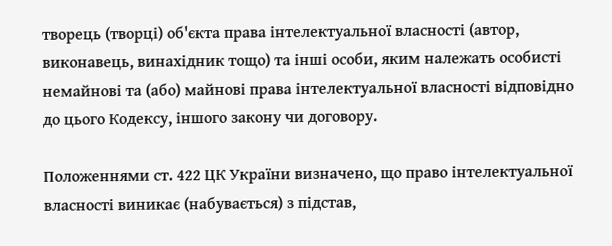творець (творці) об'єкта права інтелектуальної власності (автор, виконавець, винахідник тощо) та інші особи, яким належать особисті немайнові та (або) майнові права інтелектуальної власності відповідно до цього Кодексу, іншого закону чи договору.

Положеннями ст. 422 ЦК України визначено, що право інтелектуальної власності виникає (набувається) з підстав,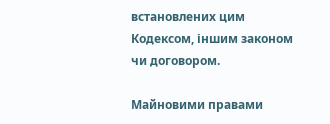встановлених цим Кодексом, іншим законом чи договором.

Майновими правами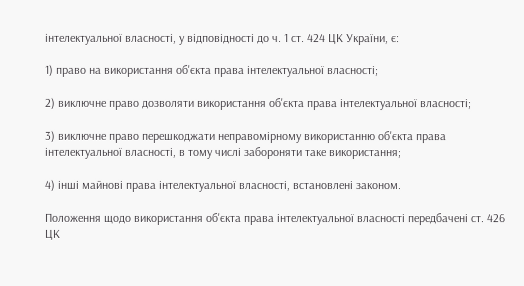інтелектуальної власності, у відповідності до ч. 1 ст. 424 ЦК України, є:

1) право на використання об'єкта права інтелектуальної власності;

2) виключне право дозволяти використання об'єкта права інтелектуальної власності;

3) виключне право перешкоджати неправомірному використанню об'єкта права інтелектуальної власності, в тому числі забороняти таке використання;

4) інші майнові права інтелектуальної власності, встановлені законом.

Положення щодо використання об'єкта права інтелектуальної власності передбачені ст. 426 ЦК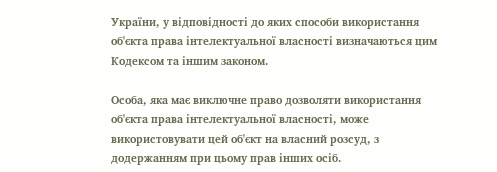України, у відповідності до яких способи використання об'єкта права інтелектуальної власності визначаються цим Кодексом та іншим законом.

Особа, яка має виключне право дозволяти використання об'єкта права інтелектуальної власності, може використовувати цей об'єкт на власний розсуд, з додержанням при цьому прав інших осіб.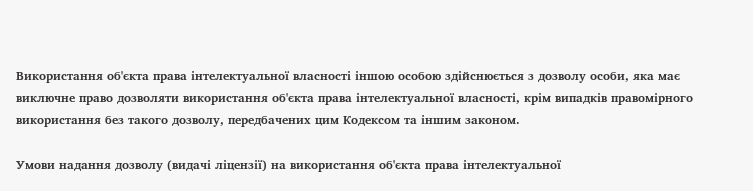Використання об'єкта права інтелектуальної власності іншою особою здійснюється з дозволу особи, яка має виключне право дозволяти використання об'єкта права інтелектуальної власності, крім випадків правомірного використання без такого дозволу, передбачених цим Кодексом та іншим законом.

Умови надання дозволу (видачі ліцензії) на використання об'єкта права інтелектуальної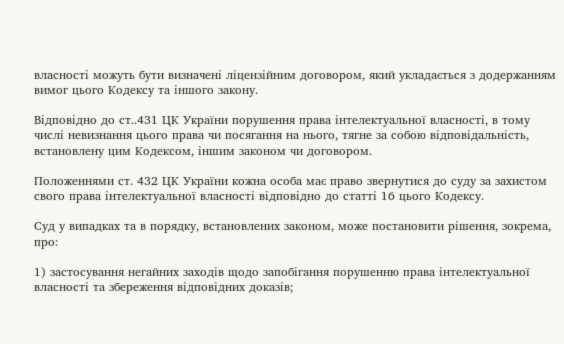власності можуть бути визначені ліцензійним договором, який укладається з додержанням вимог цього Кодексу та іншого закону.

Відповідно до ст..431 ЦК України порушення права інтелектуальної власності, в тому числі невизнання цього права чи посягання на нього, тягне за собою відповідальність, встановлену цим Кодексом, іншим законом чи договором.

Положеннями ст. 432 ЦК України кожна особа має право звернутися до суду за захистом свого права інтелектуальної власності відповідно до статті 16 цього Кодексу.

Суд у випадках та в порядку, встановлених законом, може постановити рішення, зокрема, про:

1) застосування негайних заходів щодо запобігання порушенню права інтелектуальної власності та збереження відповідних доказів;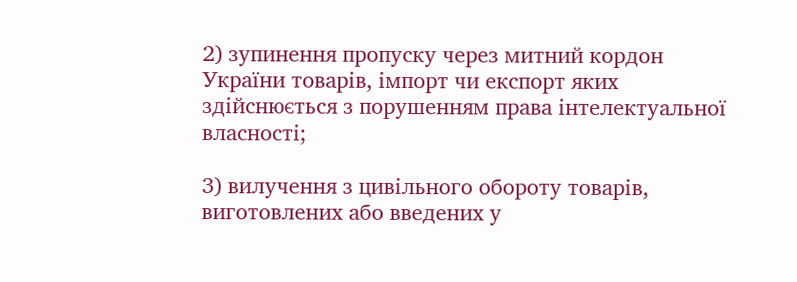2) зупинення пропуску через митний кордон України товарів, імпорт чи експорт яких здійснюється з порушенням права інтелектуальної власності;

3) вилучення з цивільного обороту товарів, виготовлених або введених у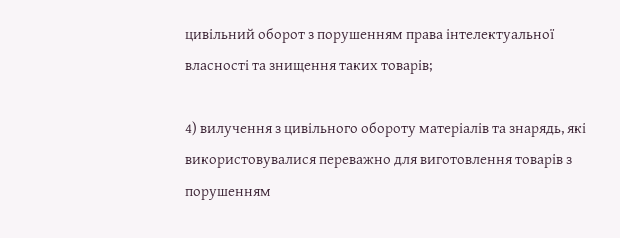цивільний оборот з порушенням права інтелектуальної власності та знищення таких товарів;

4) вилучення з цивільного обороту матеріалів та знарядь, які використовувалися переважно для виготовлення товарів з порушенням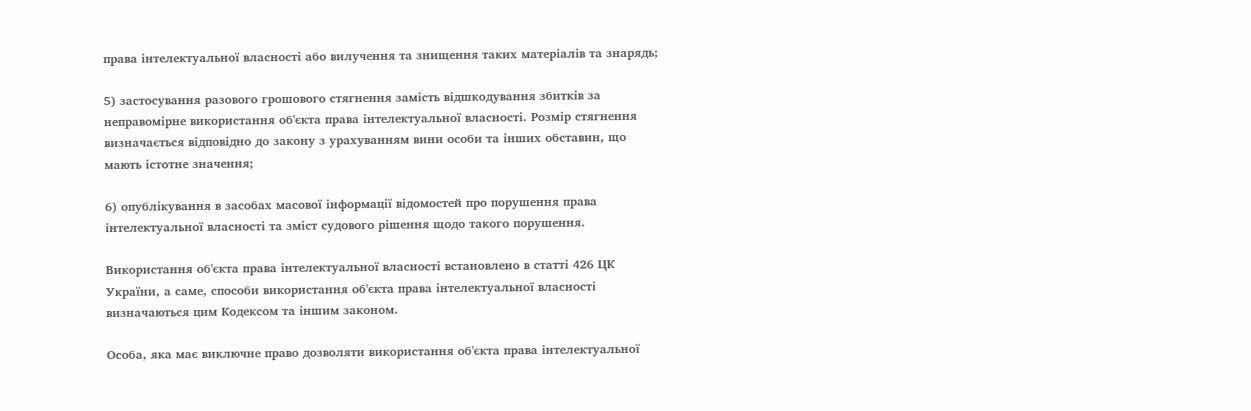права інтелектуальної власності або вилучення та знищення таких матеріалів та знарядь;

5) застосування разового грошового стягнення замість відшкодування збитків за неправомірне використання об'єкта права інтелектуальної власності. Розмір стягнення визначається відповідно до закону з урахуванням вини особи та інших обставин, що мають істотне значення;

6) опублікування в засобах масової інформації відомостей про порушення права інтелектуальної власності та зміст судового рішення щодо такого порушення.

Використання об'єкта права інтелектуальної власності встановлено в статті 426 ЦК України, а саме, способи використання об'єкта права інтелектуальної власності визначаються цим Кодексом та іншим законом.

Особа, яка має виключне право дозволяти використання об'єкта права інтелектуальної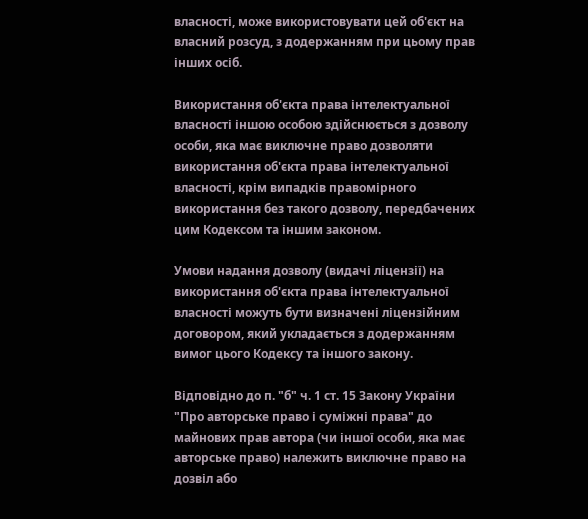власності, може використовувати цей об'єкт на власний розсуд, з додержанням при цьому прав інших осіб.

Використання об'єкта права інтелектуальної власності іншою особою здійснюється з дозволу особи, яка має виключне право дозволяти використання об'єкта права інтелектуальної власності, крім випадків правомірного використання без такого дозволу, передбачених цим Кодексом та іншим законом.

Умови надання дозволу (видачі ліцензії) на використання об'єкта права інтелектуальної власності можуть бути визначені ліцензійним договором, який укладається з додержанням вимог цього Кодексу та іншого закону.

Відповідно до п. "б" ч. 1 ст. 15 Закону України "Про авторське право і суміжні права" до майнових прав автора (чи іншої особи, яка має авторське право) належить виключне право на дозвіл або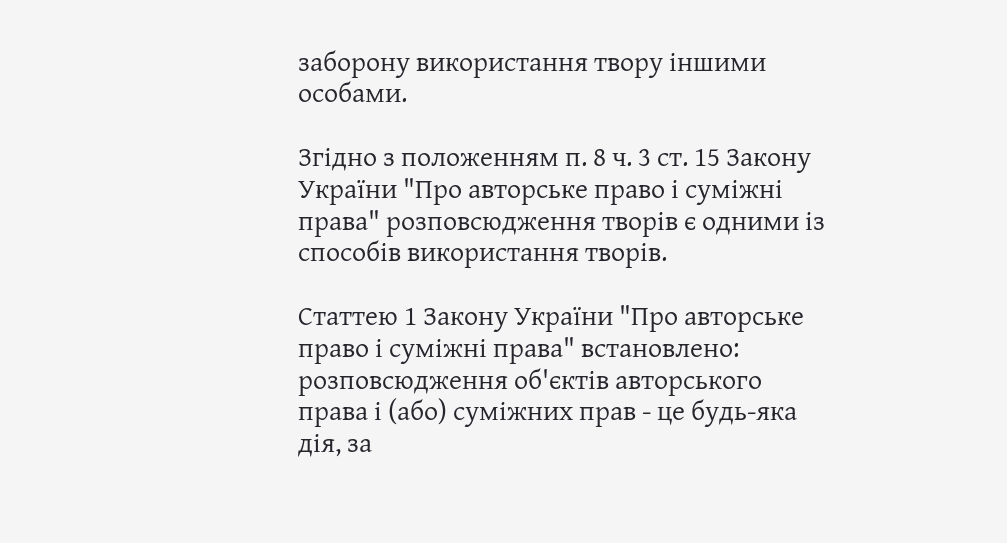заборону використання твору іншими особами.

Згідно з положенням п. 8 ч. 3 ст. 15 Закону України "Про авторське право і суміжні права" розповсюдження творів є одними із способів використання творів.

Статтею 1 Закону України "Про авторське право і суміжні права" встановлено: розповсюдження об'єктів авторського права і (або) суміжних прав - це будь-яка дія, за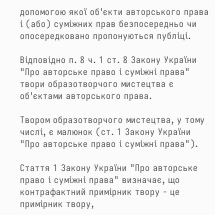допомогою якої об'єкти авторського права і (або) суміжних прав безпосередньо чи опосередковано пропонуються публіці.

Відповідно п. 8 ч. 1 ст. 8 Закону України "Про авторське право і суміжні права" твори образотворчого мистецтва є об'єктами авторського права.

Твором образотворчого мистецтва, у тому числі, є малюнок (ст. 1 Закону України "Про авторське право і суміжні права").

Стаття 1 Закону України "Про авторське право і суміжні права" визначає, що контрафактний примірник твору - це примірник твору,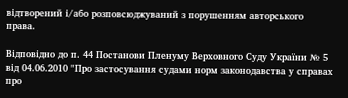відтворений і/або розповсюджуваний з порушенням авторського права.

Відповідно до п. 44 Постанови Пленуму Верховного Суду України № 5 від 04.06.2010 "Про застосування судами норм законодавства у справах про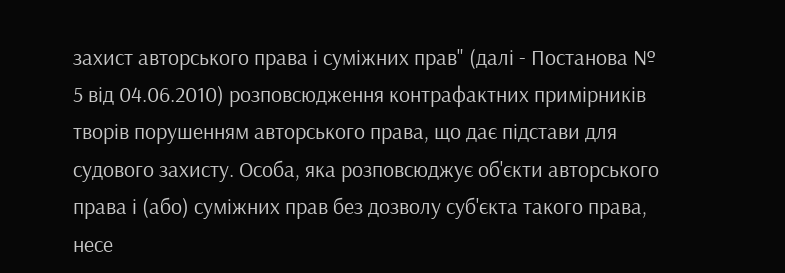захист авторського права і суміжних прав" (далі - Постанова № 5 від 04.06.2010) розповсюдження контрафактних примірників творів порушенням авторського права, що дає підстави для судового захисту. Особа, яка розповсюджує об'єкти авторського права і (або) суміжних прав без дозволу суб'єкта такого права, несе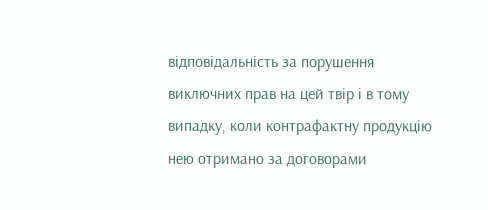відповідальність за порушення виключних прав на цей твір і в тому випадку, коли контрафактну продукцію нею отримано за договорами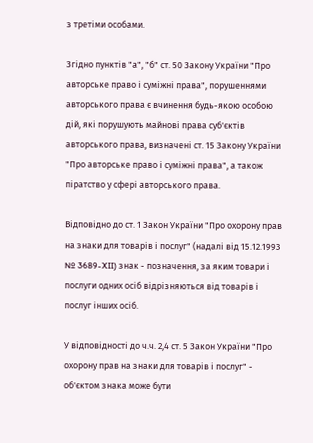з третіми особами.

Згідно пунктів "а", "б" ст. 50 Закону України "Про авторське право і суміжні права", порушеннями авторського права є вчинення будь-якою особою дій, які порушують майнові права суб'єктів авторського права, визначені ст. 15 Закону України "Про авторське право і суміжні права", а також піратство у сфері авторського права.

Відповідно до ст. 1 Закон України "Про охорону прав на знаки для товарів і послуг" (надалі від 15.12.1993 № 3689-XII) знак - позначення, за яким товари і послуги одних осіб відрізняються від товарів і послуг інших осіб.

У відповідності до ч.ч. 2,4 ст. 5 Закон України "Про охорону прав на знаки для товарів і послуг" - об'єктом знака може бути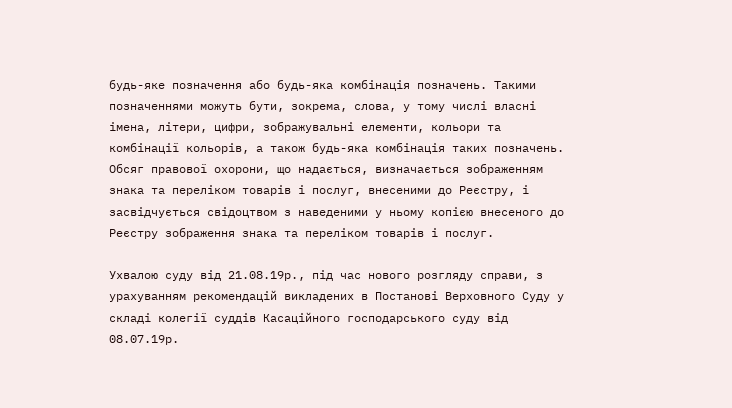будь-яке позначення або будь-яка комбінація позначень. Такими позначеннями можуть бути, зокрема, слова, у тому числі власні імена, літери, цифри, зображувальні елементи, кольори та комбінації кольорів, а також будь-яка комбінація таких позначень. Обсяг правової охорони, що надається, визначається зображенням знака та переліком товарів і послуг, внесеними до Реєстру, і засвідчується свідоцтвом з наведеними у ньому копією внесеного до Реєстру зображення знака та переліком товарів і послуг.

Ухвалою суду від 21.08.19р., під час нового розгляду справи, з урахуванням рекомендацій викладених в Постанові Верховного Суду у складі колегії суддів Касаційного господарського суду від 08.07.19р.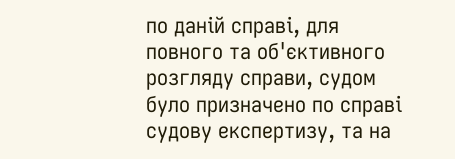по даній справі, для повного та об'єктивного розгляду справи, судом було призначено по справі судову експертизу, та на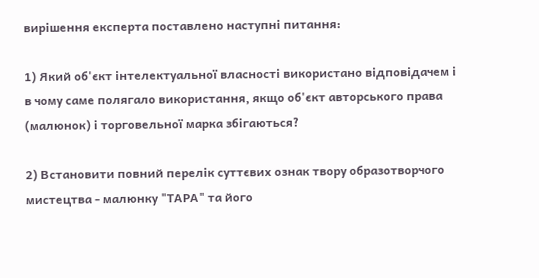вирішення експерта поставлено наступні питання:

1) Який об'єкт інтелектуальної власності використано відповідачем і в чому саме полягало використання, якщо об'єкт авторського права (малюнок) і торговельної марка збігаються?

2) Встановити повний перелік суттєвих ознак твору образотворчого мистецтва - малюнку "ТАРА" та його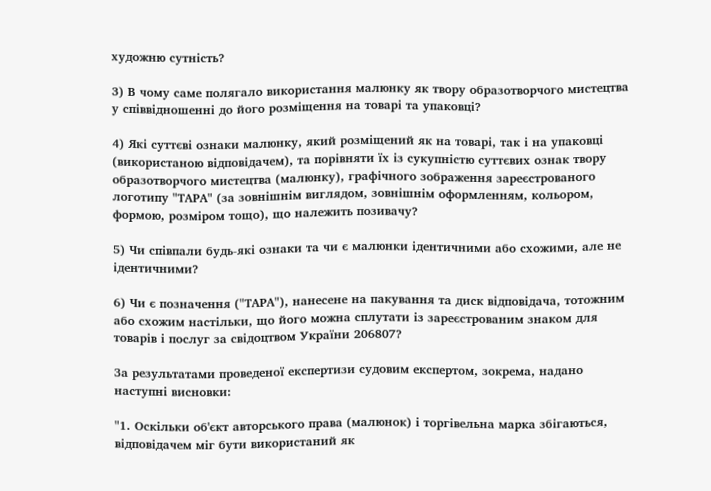художню сутність?

3) В чому саме полягало використання малюнку як твору образотворчого мистецтва у співвідношенні до його розміщення на товарі та упаковці?

4) Які суттєві ознаки малюнку, який розміщений як на товарі, так і на упаковці (використаною відповідачем), та порівняти їх із сукупністю суттєвих ознак твору образотворчого мистецтва (малюнку), графічного зображення зареєстрованого логотипу "ТАРА" (за зовнішнім виглядом, зовнішнім оформленням, кольором, формою, розміром тощо), що належить позивачу?

5) Чи співпали будь-які ознаки та чи є малюнки ідентичними або схожими, але не ідентичними?

6) Чи є позначення ("ТАРА"), нанесене на пакування та диск відповідача, тотожним або схожим настільки, що його можна сплутати із зареєстрованим знаком для товарів і послуг за свідоцтвом України 206807?

За результатами проведеної експертизи судовим експертом, зокрема, надано наступні висновки:

"1. Оскільки об'єкт авторського права (малюнок) і торгівельна марка збігаються, відповідачем міг бути використаний як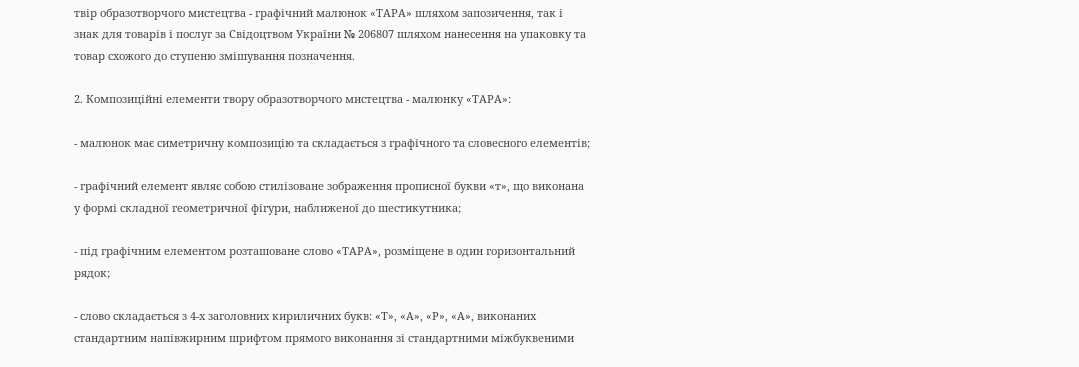твір образотворчого мистецтва - графічний малюнок «ТАРА» шляхом запозичення, так і знак для товарів і послуг за Свідоцтвом України № 206807 шляхом нанесення на упаковку та товар схожого до ступеню змішування позначення.

2. Композиційні елементи твору образотворчого мистецтва - малюнку «ТАРА»:

- малюнок має симетричну композицію та складається з графічного та словесного елементів;

- графічний елемент являє собою стилізоване зображення прописної букви «т», що виконана у формі складної геометричної фігури, наближеної до шестикутника;

- під графічним елементом розташоване слово «ТАРА», розміщене в один горизонтальний рядок;

- слово складається з 4-х заголовних кириличних букв: «Т», «А», «Р», «А», виконаних стандартним напівжирним шрифтом прямого виконання зі стандартними міжбуквеними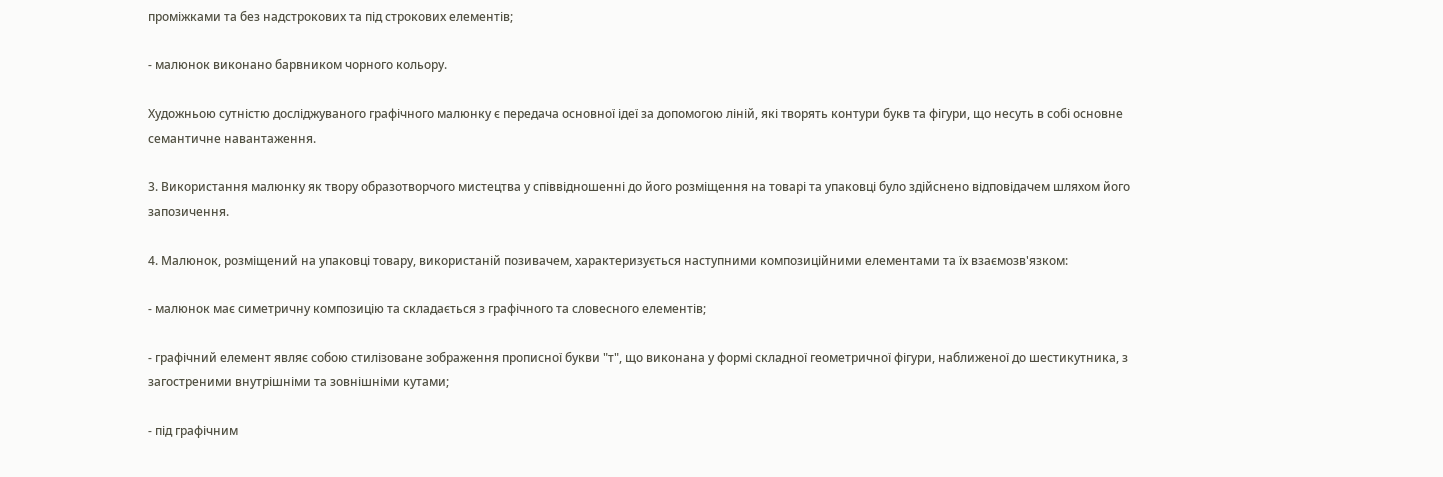проміжками та без надстрокових та під строкових елементів;

- малюнок виконано барвником чорного кольору.

Художньою сутністю досліджуваного графічного малюнку є передача основної ідеї за допомогою ліній, які творять контури букв та фігури, що несуть в собі основне семантичне навантаження.

3. Використання малюнку як твору образотворчого мистецтва у співвідношенні до його розміщення на товарі та упаковці було здійснено відповідачем шляхом його запозичення.

4. Малюнок, розміщений на упаковці товару, використаній позивачем, характеризується наступними композиційними елементами та їх взаємозв'язком:

- малюнок має симетричну композицію та складається з графічного та словесного елементів;

- графічний елемент являє собою стилізоване зображення прописної букви "т", що виконана у формі складної геометричної фігури, наближеної до шестикутника, з загостреними внутрішніми та зовнішніми кутами;

- під графічним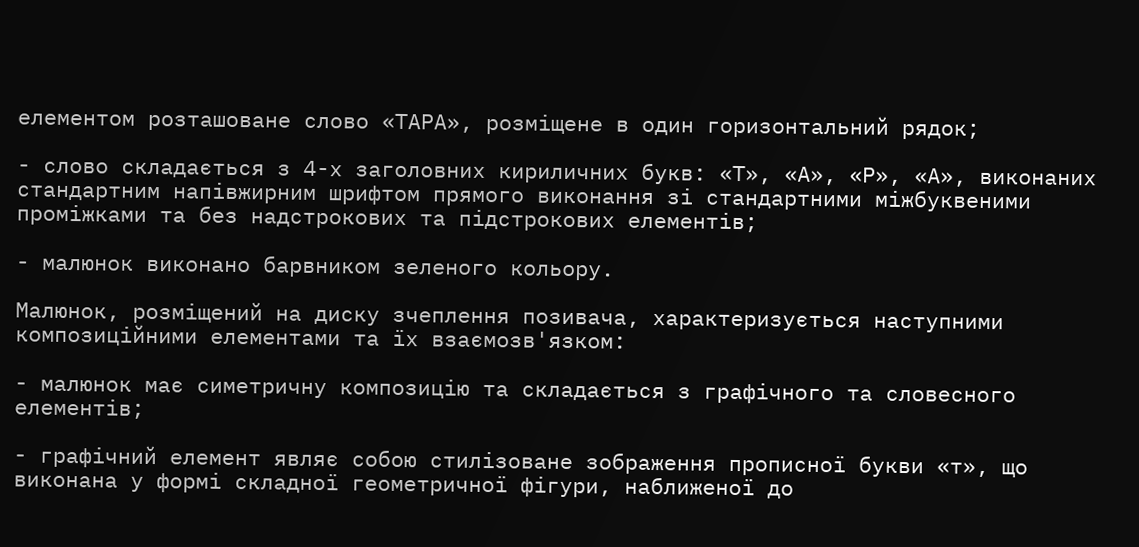елементом розташоване слово «ТАРА», розміщене в один горизонтальний рядок;

- слово складається з 4-х заголовних кириличних букв: «Т», «А», «Р», «А», виконаних стандартним напівжирним шрифтом прямого виконання зі стандартними міжбуквеними проміжками та без надстрокових та підстрокових елементів;

- малюнок виконано барвником зеленого кольору.

Малюнок, розміщений на диску зчеплення позивача, характеризується наступними композиційними елементами та їх взаємозв'язком:

- малюнок має симетричну композицію та складається з графічного та словесного елементів;

- графічний елемент являє собою стилізоване зображення прописної букви «т», що виконана у формі складної геометричної фігури, наближеної до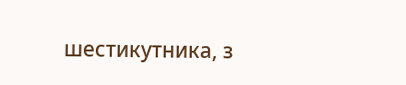шестикутника, з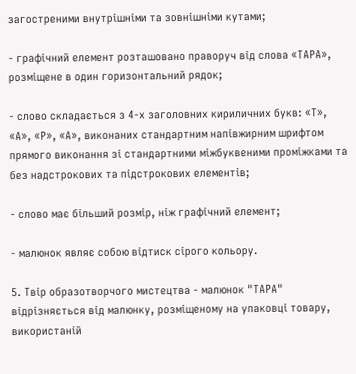загостреними внутрішніми та зовнішніми кутами;

- графічний елемент розташовано праворуч від слова «ТАРА», розміщене в один горизонтальний рядок;

- слово складається з 4-х заголовних кириличних букв: «Т», «А», «Р», «А», виконаних стандартним напівжирним шрифтом прямого виконання зі стандартними міжбуквеними проміжками та без надстрокових та підстрокових елементів;

- слово має більший розмір, ніж графічний елемент;

- малюнок являє собою відтиск сірого кольору.

5. Твір образотворчого мистецтва - малюнок "ТАРА" відрізняється від малюнку, розміщеному на упаковці товару, використаній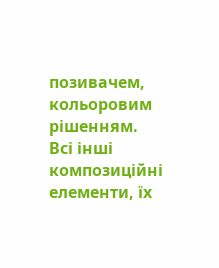позивачем, кольоровим рішенням. Всі інші композиційні елементи, їх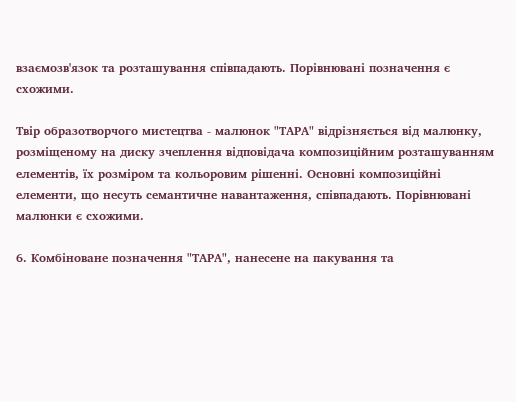взаємозв'язок та розташування співпадають. Порівнювані позначення є схожими.

Твір образотворчого мистецтва - малюнок "ТАРА" відрізняється від малюнку, розміщеному на диску зчеплення відповідача композиційним розташуванням елементів, їх розміром та кольоровим рішенні. Основні композиційні елементи, що несуть семантичне навантаження, співпадають. Порівнювані малюнки є схожими.

6. Комбіноване позначення "ТАРА", нанесене на пакування та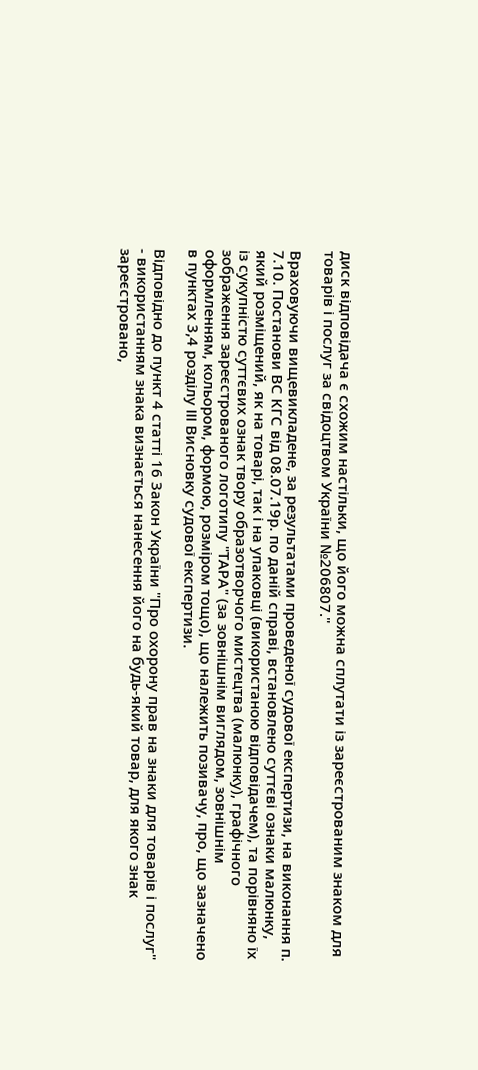диск відповідача є схожим настільки, що його можна сплутати із зареєстрованим знаком для товарів і послуг за свідоцтвом України №206807."

Враховуючи вищевикладене, за результатами проведеної судової експертизи, на виконання п. 7.10. Постанови ВС КГС від 08.07.19р. по даній справі, встановлено суттєві ознаки малюнку, який розміщений, як на товарі, так і на упаковці (використаною відповідачем), та порівняно їх із сукупністю суттєвих ознак твору образотворчого мистецтва (малюнку), графічного зображення зареєстрованого логотипу "ТАРА" (за зовнішнім виглядом, зовнішнім оформленням, кольором, формою, розміром тощо), що належить позивачу, про, що зазначено в пунктах 3,4 розділу ІІІ Висновку судової експертизи.

Відповідно до пункт 4 статті 16 Закон України "Про охорону прав на знаки для товарів і послуг" - використанням знака визнається нанесення його на будь-який товар, для якого знак зареєстровано,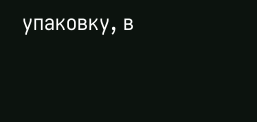упаковку, в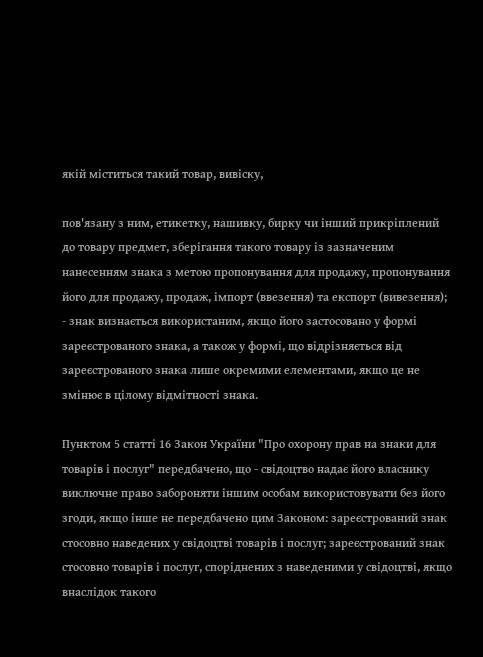якій міститься такий товар, вивіску,

пов'язану з ним, етикетку, нашивку, бирку чи інший прикріплений до товару предмет, зберігання такого товару із зазначеним нанесенням знака з метою пропонування для продажу, пропонування його для продажу, продаж, імпорт (ввезення) та експорт (вивезення); - знак визнається використаним, якщо його застосовано у формі зареєстрованого знака, а також у формі, що відрізняється від зареєстрованого знака лише окремими елементами, якщо це не змінює в цілому відмітності знака.

Пунктом 5 статті 16 Закон України "Про охорону прав на знаки для товарів і послуг" передбачено, що - свідоцтво надає його власнику виключне право забороняти іншим особам використовувати без його згоди, якщо інше не передбачено цим Законом: зареєстрований знак стосовно наведених у свідоцтві товарів і послуг; зареєстрований знак стосовно товарів і послуг, споріднених з наведеними у свідоцтві, якщо внаслідок такого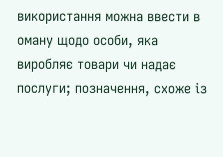використання можна ввести в оману щодо особи, яка виробляє товари чи надає послуги; позначення, схоже із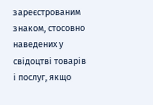зареєстрованим знаком, стосовно наведених у свідоцтві товарів і послуг, якщо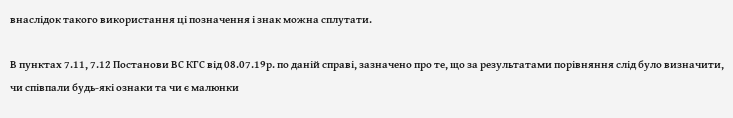внаслідок такого використання ці позначення і знак можна сплутати.

В пунктах 7.11, 7.12 Постанови ВС КГС від 08.07.19р. по даній справі, зазначено про те, що за результатами порівняння слід було визначити, чи співпали будь-які ознаки та чи є малюнки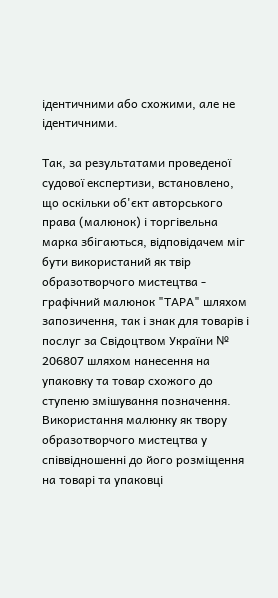ідентичними або схожими, але не ідентичними.

Так, за результатами проведеної судової експертизи, встановлено, що оскільки об'єкт авторського права (малюнок) і торгівельна марка збігаються, відповідачем міг бути використаний як твір образотворчого мистецтва - графічний малюнок "ТАРА" шляхом запозичення, так і знак для товарів і послуг за Свідоцтвом України № 206807 шляхом нанесення на упаковку та товар схожого до ступеню змішування позначення. Використання малюнку як твору образотворчого мистецтва у співвідношенні до його розміщення на товарі та упаковці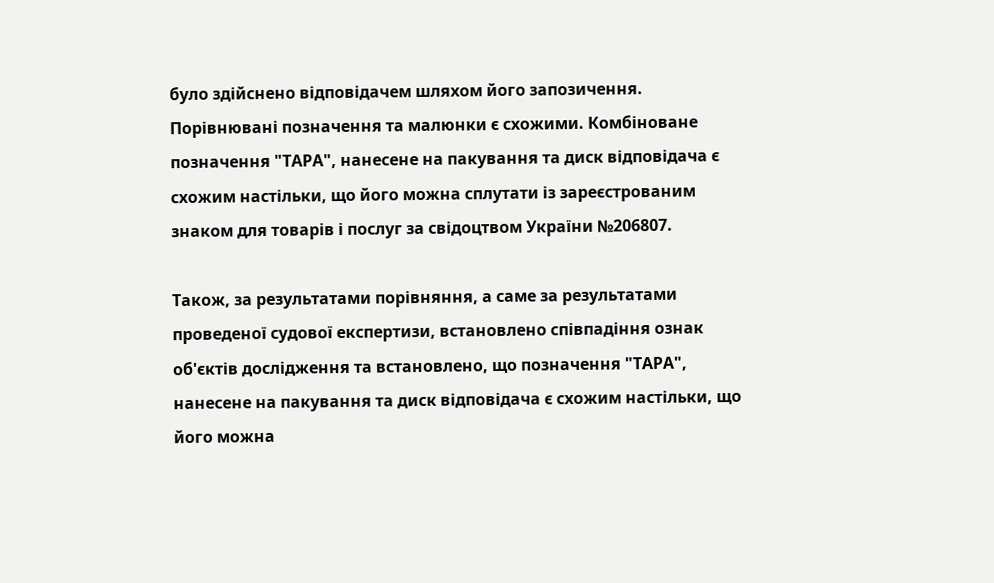було здійснено відповідачем шляхом його запозичення. Порівнювані позначення та малюнки є схожими. Комбіноване позначення "ТАРА", нанесене на пакування та диск відповідача є схожим настільки, що його можна сплутати із зареєстрованим знаком для товарів і послуг за свідоцтвом України №206807.

Також, за результатами порівняння, а саме за результатами проведеної судової експертизи, встановлено співпадіння ознак об'єктів дослідження та встановлено, що позначення "ТАРА", нанесене на пакування та диск відповідача є схожим настільки, що його можна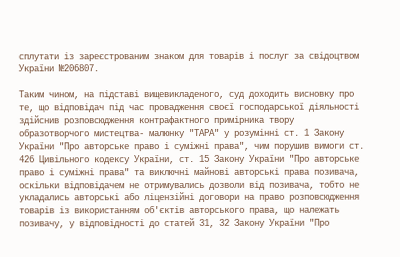сплутати із зареєстрованим знаком для товарів і послуг за свідоцтвом України №206807.

Таким чином, на підставі вищевикладеного, суд доходить висновку про те, що відповідач під час провадження своєї господарської діяльності здійснив розповсюдження контрафактного примірника твору образотворчого мистецтва- малюнку "ТАРА" у розумінні ст. 1 Закону України "Про авторське право і суміжні права", чим порушив вимоги ст. 426 Цивільного кодексу України, ст. 15 Закону України "Про авторське право і суміжні права" та виключні майнові авторські права позивача, оскільки відповідачем не отримувались дозволи від позивача, тобто не укладались авторські або ліцензійні договори на право розповсюдження товарів із використанням об'єктів авторського права, що належать позивачу, у відповідності до статей 31, 32 Закону України "Про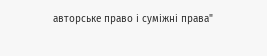авторське право і суміжні права"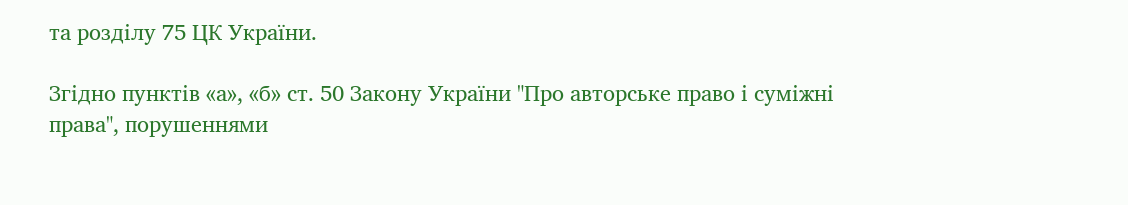та розділу 75 ЦК України.

Згідно пунктів «а», «б» ст. 50 Закону України "Про авторське право і суміжні права", порушеннями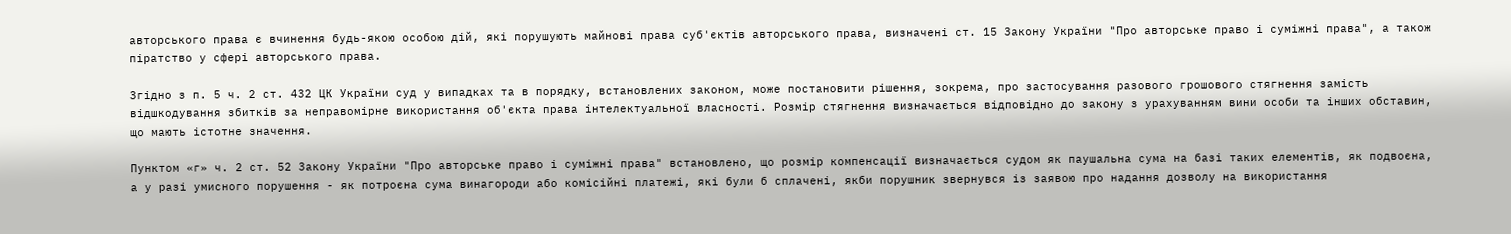авторського права є вчинення будь-якою особою дій, які порушують майнові права суб'єктів авторського права, визначені ст. 15 Закону України "Про авторське право і суміжні права", а також піратство у сфері авторського права.

Згідно з п. 5 ч. 2 ст. 432 ЦК України суд у випадках та в порядку, встановлених законом, може постановити рішення, зокрема, про застосування разового грошового стягнення замість відшкодування збитків за неправомірне використання об'єкта права інтелектуальної власності. Розмір стягнення визначається відповідно до закону з урахуванням вини особи та інших обставин, що мають істотне значення.

Пунктом «г» ч. 2 ст. 52 Закону України "Про авторське право і суміжні права" встановлено, що розмір компенсації визначається судом як паушальна сума на базі таких елементів, як подвоєна, а у разі умисного порушення - як потроєна сума винагороди або комісійні платежі, які були б сплачені, якби порушник звернувся із заявою про надання дозволу на використання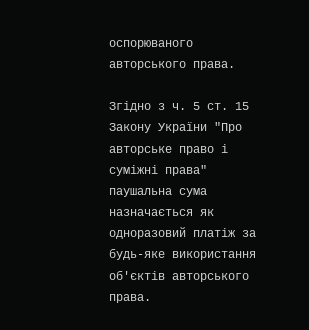оспорюваного авторського права.

Згідно з ч. 5 ст. 15 Закону України "Про авторське право і суміжні права" паушальна сума назначається як одноразовий платіж за будь-яке використання об'єктів авторського права.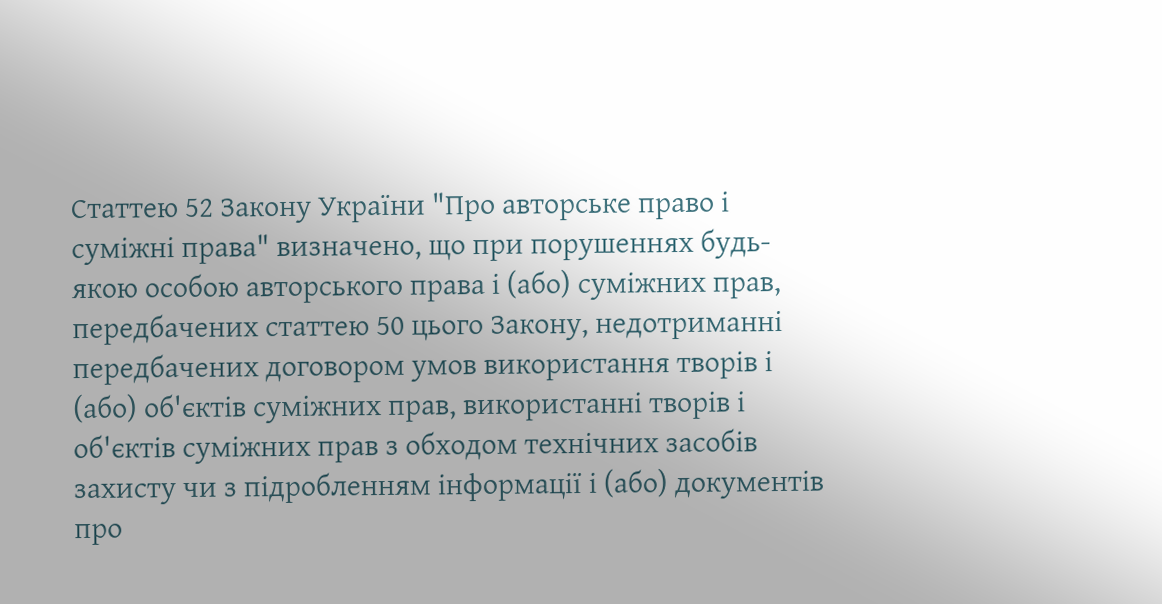Статтею 52 Закону України "Про авторське право і суміжні права" визначено, що при порушеннях будь-якою особою авторського права і (або) суміжних прав, передбачених статтею 50 цього Закону, недотриманні передбачених договором умов використання творів і (або) об'єктів суміжних прав, використанні творів і об'єктів суміжних прав з обходом технічних засобів захисту чи з підробленням інформації і (або) документів про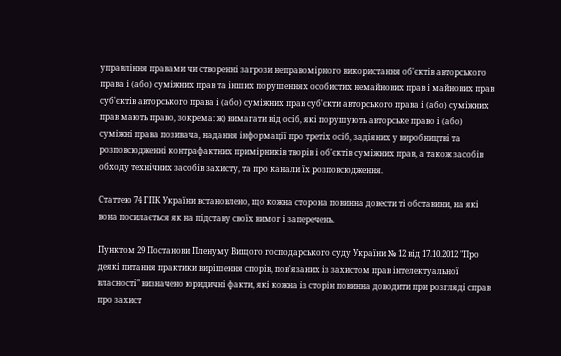управління правами чи створенні загрози неправомірного використання об'єктів авторського права і (або) суміжних прав та інших порушеннях особистих немайнових прав і майнових прав суб'єктів авторського права і (або) суміжних прав суб'єкти авторського права і (або) суміжних прав мають право, зокрема: ж) вимагати від осіб, які порушують авторське право і (або) суміжні права позивача, надання інформації про третіх осіб, задіяних у виробництві та розповсюдженні контрафактних примірників творів і об'єктів суміжних прав, а також засобів обходу технічних засобів захисту, та про канали їх розповсюдження.

Статтею 74 ГПК України встановлено, що кожна сторона повинна довести ті обставини, на які вона посилається як на підставу своїх вимог і заперечень.

Пунктом 29 Постанови Пленуму Вищого господарського суду України № 12 від 17.10.2012 "Про деякі питання практики вирішення спорів, пов'язаних із захистом прав інтелектуальної власності" визначено юридичні факти, які кожна із сторін повинна доводити при розгляді справ про захист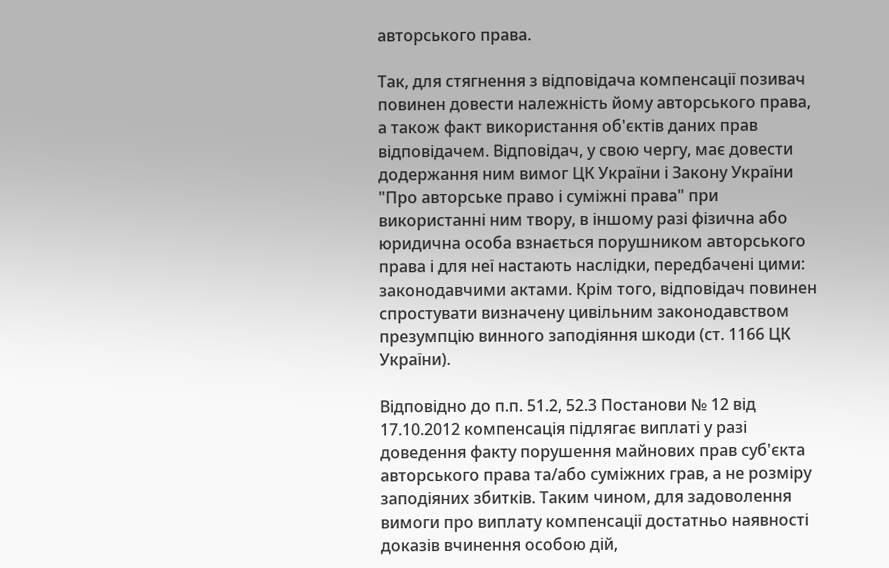авторського права.

Так, для стягнення з відповідача компенсації позивач повинен довести належність йому авторського права, а також факт використання об'єктів даних прав відповідачем. Відповідач, у свою чергу, має довести додержання ним вимог ЦК України і Закону України "Про авторське право і суміжні права" при використанні ним твору, в іншому разі фізична або юридична особа взнається порушником авторського права і для неї настають наслідки, передбачені цими: законодавчими актами. Крім того, відповідач повинен спростувати визначену цивільним законодавством презумпцію винного заподіяння шкоди (ст. 1166 ЦК України).

Відповідно до п.п. 51.2, 52.3 Постанови № 12 від 17.10.2012 компенсація підлягає виплаті у разі доведення факту порушення майнових прав суб'єкта авторського права та/або суміжних грав, а не розміру заподіяних збитків. Таким чином, для задоволення вимоги про виплату компенсації достатньо наявності доказів вчинення особою дій,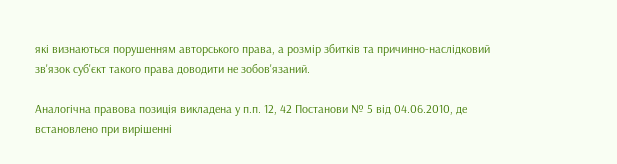які визнаються порушенням авторського права, а розмір збитків та причинно-наслідковий зв'язок суб'єкт такого права доводити не зобов'язаний.

Аналогічна правова позиція викладена у п.п. 12, 42 Постанови № 5 від 04.06.2010, де встановлено при вирішенні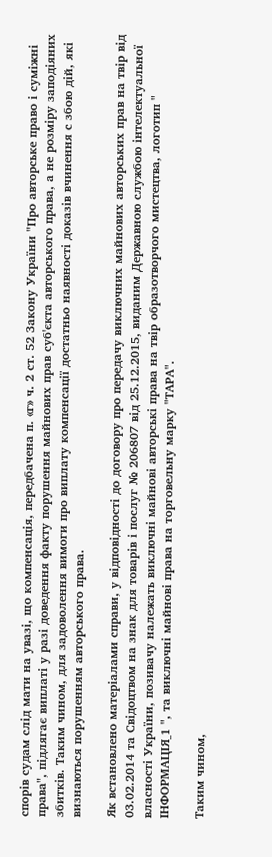спорів судам слід мати на увазі, що компенсація, передбачена п. «г» ч. 2 ст. 52 Закону України "Про авторське право і суміжні права", підлягає виплаті у разі доведення факту порушення майнових прав суб'єкта авторського права, а не розміру заподіяних збитків. Таким чином, для задоволення вимоги про виплату компенсації достатньо наявності доказів вчинення с збою дій, які визнаються порушенням авторського права.

Як встановлено матеріалами справи, у відповідності до договору про передачу виключних майнових авторських прав на твір від 03.02.2014 та Свідоцтвом на знак для товарів і послуг № 206807 від 25.12.2015, виданим Державною службою інтелектуальної власності України, позивачу належать виключні майнові авторські права на твір образотворчого мистецтва, логотип " ІНФОРМАЦІЯ_1 ", та виключні майнові права на торговельну марку "ТАРА".

Таким чином,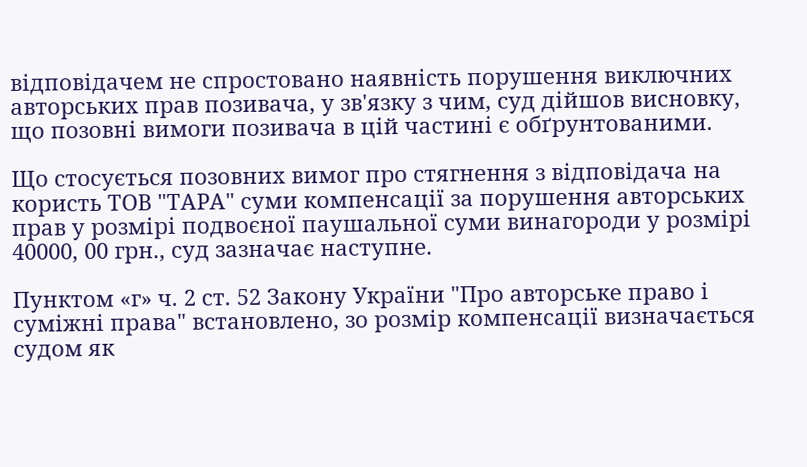відповідачем не спростовано наявність порушення виключних авторських прав позивача, у зв'язку з чим, суд дійшов висновку, що позовні вимоги позивача в цій частині є обґрунтованими.

Що стосується позовних вимог про стягнення з відповідача на користь ТОВ "ТАРА" суми компенсації за порушення авторських прав у розмірі подвоєної паушальної суми винагороди у розмірі 40000, 00 грн., суд зазначає наступне.

Пунктом «г» ч. 2 ст. 52 Закону України "Про авторське право і суміжні права" встановлено, зо розмір компенсації визначається судом як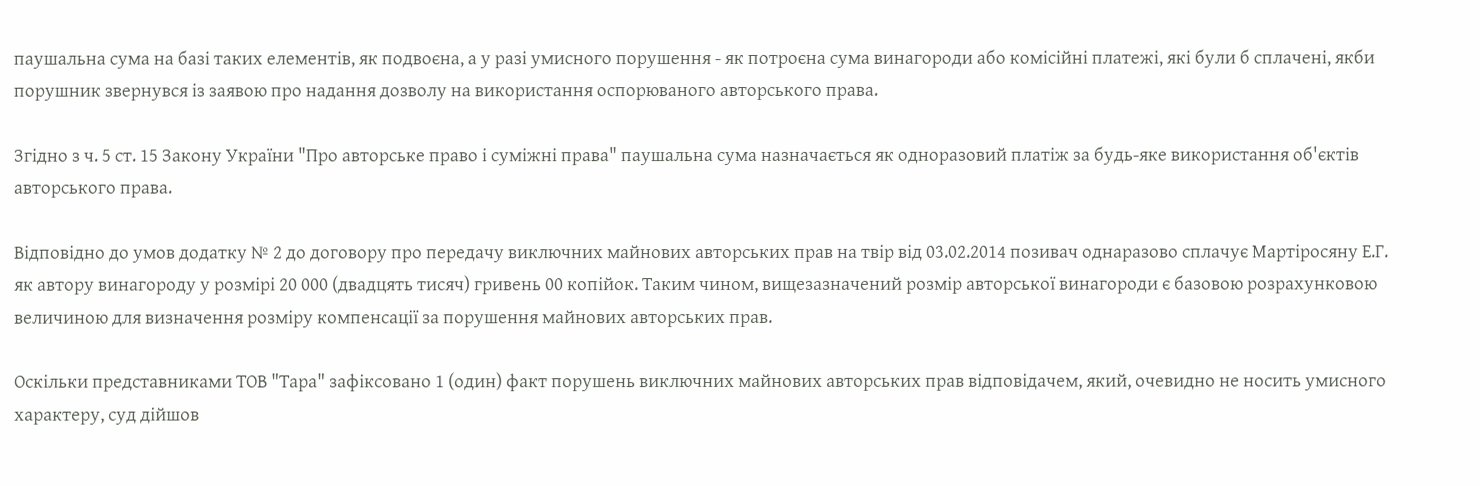паушальна сума на базі таких елементів, як подвоєна, а у разі умисного порушення - як потроєна сума винагороди або комісійні платежі, які були б сплачені, якби порушник звернувся із заявою про надання дозволу на використання оспорюваного авторського права.

Згідно з ч. 5 ст. 15 Закону України "Про авторське право і суміжні права" паушальна сума назначається як одноразовий платіж за будь-яке використання об'єктів авторського права.

Відповідно до умов додатку № 2 до договору про передачу виключних майнових авторських прав на твір від 03.02.2014 позивач однаразово сплачує Мартіросяну Е.Г. як автору винагороду у розмірі 20 000 (двадцять тисяч) гривень 00 копійок. Таким чином, вищезазначений розмір авторської винагороди є базовою розрахунковою величиною для визначення розміру компенсації за порушення майнових авторських прав.

Оскільки представниками ТОВ "Тара" зафіксовано 1 (один) факт порушень виключних майнових авторських прав відповідачем, який, очевидно не носить умисного характеру, суд дійшов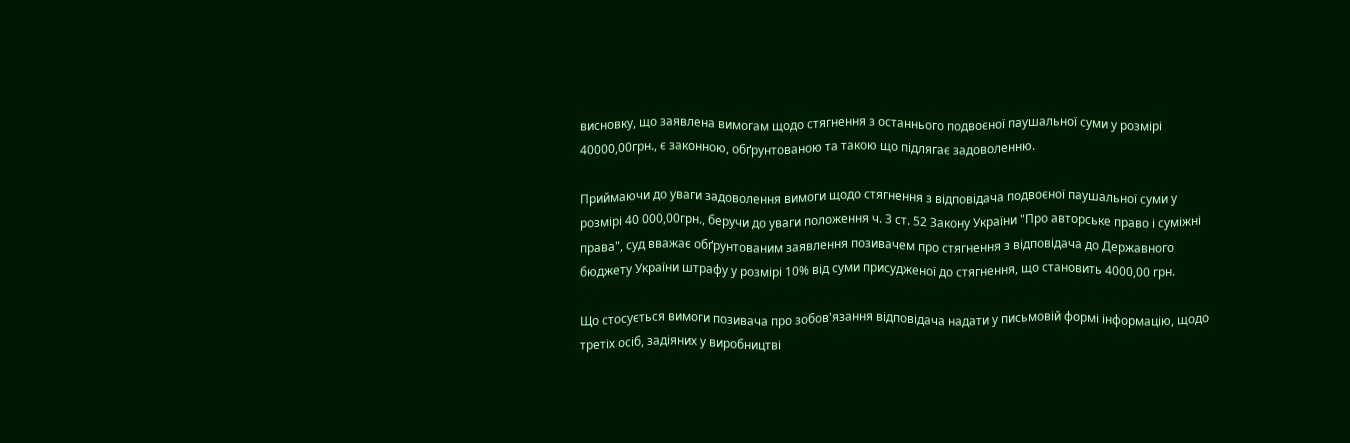висновку, що заявлена вимогам щодо стягнення з останнього подвоєної паушальної суми у розмірі 40000,00грн., є законною, обґрунтованою та такою що підлягає задоволенню.

Приймаючи до уваги задоволення вимоги щодо стягнення з відповідача подвоєної паушальної суми у розмірі 40 000,00грн., беручи до уваги положення ч. 3 ст. 52 Закону України "Про авторське право і суміжні права", суд вважає обґрунтованим заявлення позивачем про стягнення з відповідача до Державного бюджету України штрафу у розмірі 10% від суми присудженої до стягнення, що становить 4000,00 грн.

Що стосується вимоги позивача про зобов'язання відповідача надати у письмовій формі інформацію, щодо третіх осіб, задіяних у виробництві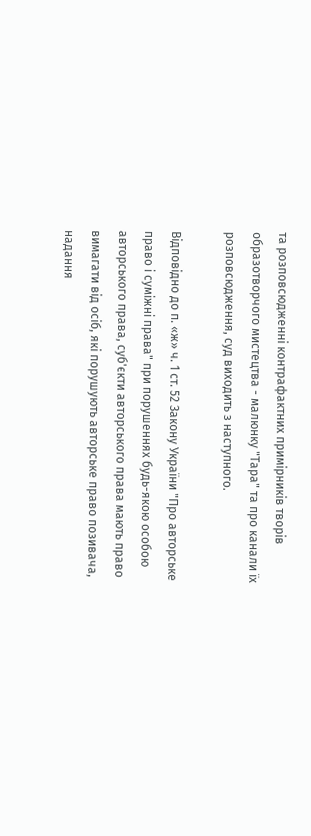та розповсюдженні контрафактних примірників творів образотворчого мистецтва - малюнку "Тара" та про канали їх розповсюдження, суд виходить з наступного.

Відповідно до п. «ж» ч. 1 ст. 52 Закону України "Про авторське право і суміжні права" при порушеннях будь-якою особою авторського права, суб'єкти авторського права мають право вимагати від осіб, які порушують авторське право позивача, надання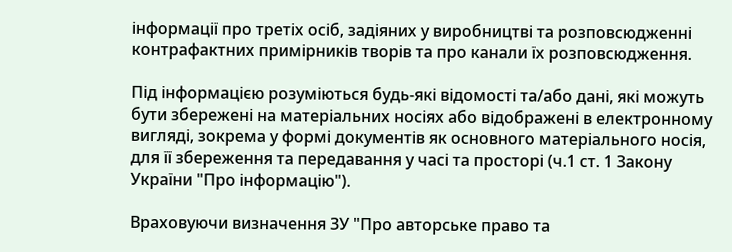інформації про третіх осіб, задіяних у виробництві та розповсюдженні контрафактних примірників творів та про канали їх розповсюдження.

Під інформацією розуміються будь-які відомості та/або дані, які можуть бути збережені на матеріальних носіях або відображені в електронному вигляді, зокрема у формі документів як основного матеріального носія, для її збереження та передавання у часі та просторі (ч.1 ст. 1 Закону України "Про інформацію").

Враховуючи визначення ЗУ "Про авторське право та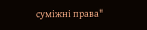суміжні права"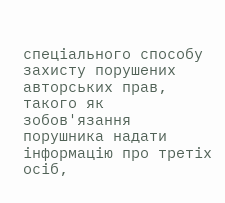спеціального способу захисту порушених авторських прав, такого як зобов'язання порушника надати інформацію про третіх осіб,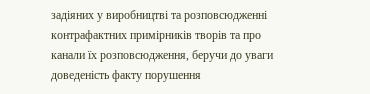задіяних у виробництві та розповсюдженні контрафактних примірників творів та про канали їх розповсюдження, беручи до уваги доведеність факту порушення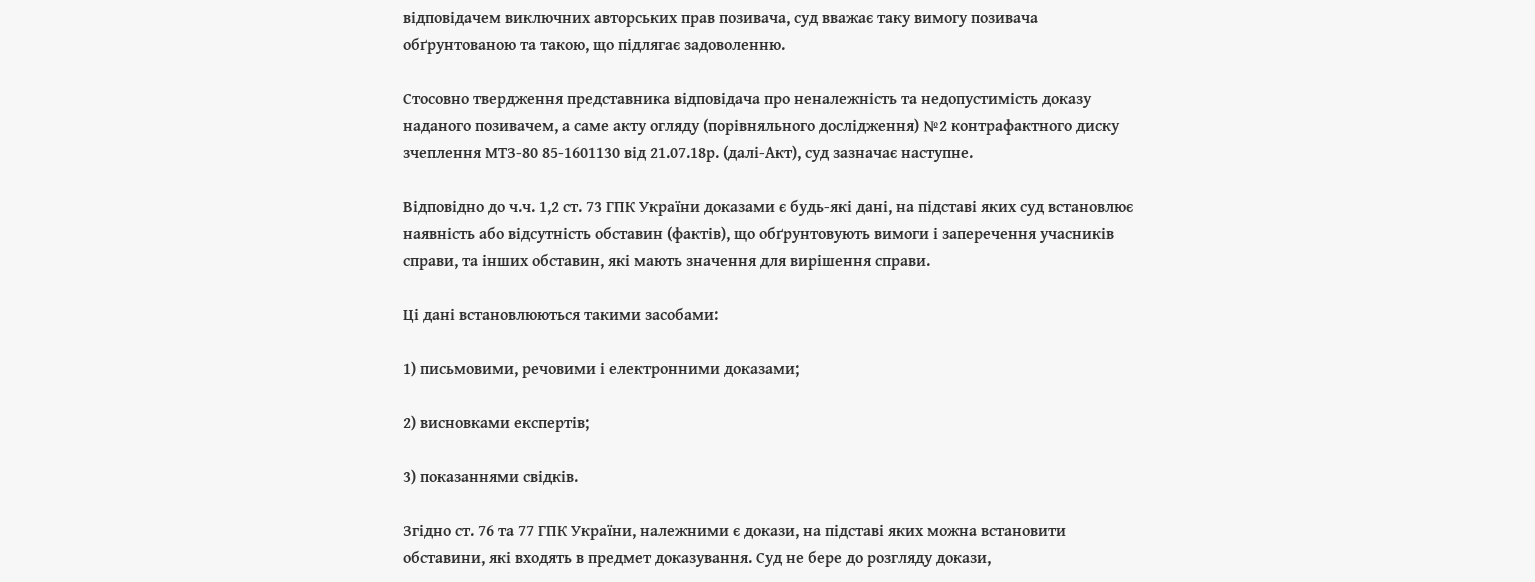відповідачем виключних авторських прав позивача, суд вважає таку вимогу позивача обґрунтованою та такою, що підлягає задоволенню.

Стосовно твердження представника відповідача про неналежність та недопустимість доказу наданого позивачем, а саме акту огляду (порівняльного дослідження) №2 контрафактного диску зчеплення МТЗ-80 85-1601130 від 21.07.18р. (далі-Акт), суд зазначає наступне.

Відповідно до ч.ч. 1,2 ст. 73 ГПК України доказами є будь-які дані, на підставі яких суд встановлює наявність або відсутність обставин (фактів), що обґрунтовують вимоги і заперечення учасників справи, та інших обставин, які мають значення для вирішення справи.

Ці дані встановлюються такими засобами:

1) письмовими, речовими і електронними доказами;

2) висновками експертів;

3) показаннями свідків.

Згідно ст. 76 та 77 ГПК України, належними є докази, на підставі яких можна встановити обставини, які входять в предмет доказування. Суд не бере до розгляду докази,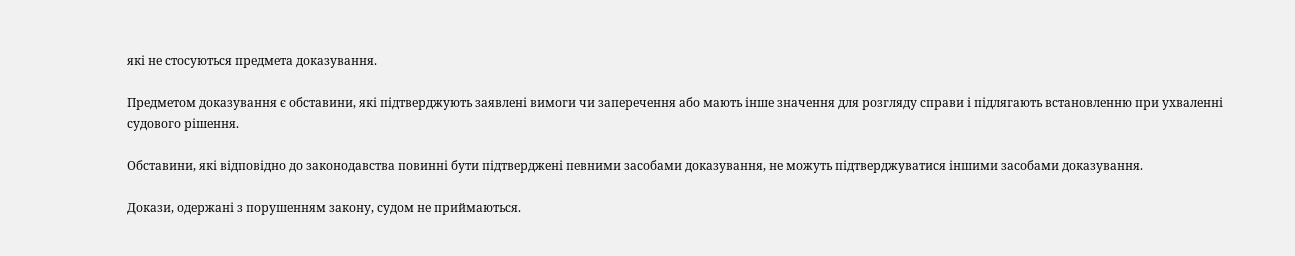які не стосуються предмета доказування.

Предметом доказування є обставини, які підтверджують заявлені вимоги чи заперечення або мають інше значення для розгляду справи і підлягають встановленню при ухваленні судового рішення.

Обставини, які відповідно до законодавства повинні бути підтверджені певними засобами доказування, не можуть підтверджуватися іншими засобами доказування.

Докази, одержані з порушенням закону, судом не приймаються.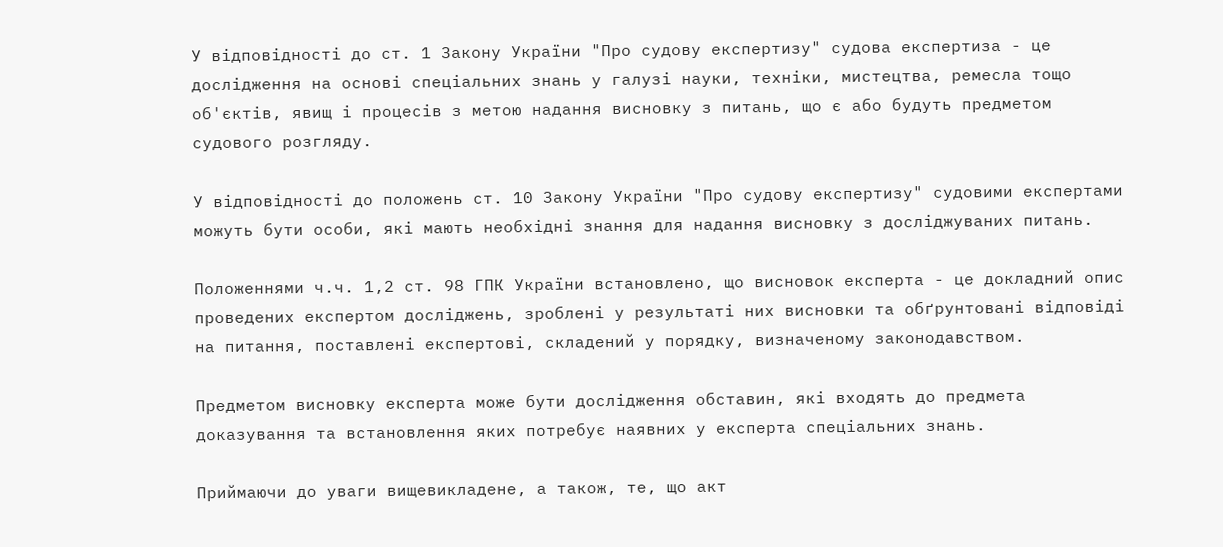У відповідності до ст. 1 Закону України "Про судову експертизу" судова експертиза - це дослідження на основі спеціальних знань у галузі науки, техніки, мистецтва, ремесла тощо об'єктів, явищ і процесів з метою надання висновку з питань, що є або будуть предметом судового розгляду.

У відповідності до положень ст. 10 Закону України "Про судову експертизу" судовими експертами можуть бути особи, які мають необхідні знання для надання висновку з досліджуваних питань.

Положеннями ч.ч. 1,2 ст. 98 ГПК України встановлено, що висновок експерта - це докладний опис проведених експертом досліджень, зроблені у результаті них висновки та обґрунтовані відповіді на питання, поставлені експертові, складений у порядку, визначеному законодавством.

Предметом висновку експерта може бути дослідження обставин, які входять до предмета доказування та встановлення яких потребує наявних у експерта спеціальних знань.

Приймаючи до уваги вищевикладене, а також, те, що акт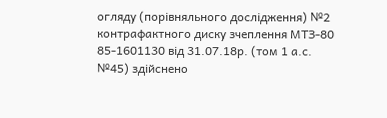огляду (порівняльного дослідження) №2 контрафактного диску зчеплення МТЗ-80 85-1601130 від 31.07.18р. (том 1 а.с. №45) здійснено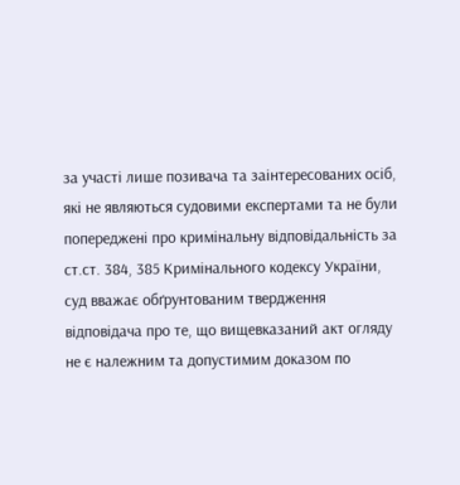за участі лише позивача та заінтересованих осіб, які не являються судовими експертами та не були попереджені про кримінальну відповідальність за ст.ст. 384, 385 Кримінального кодексу України, суд вважає обґрунтованим твердження відповідача про те, що вищевказаний акт огляду не є належним та допустимим доказом по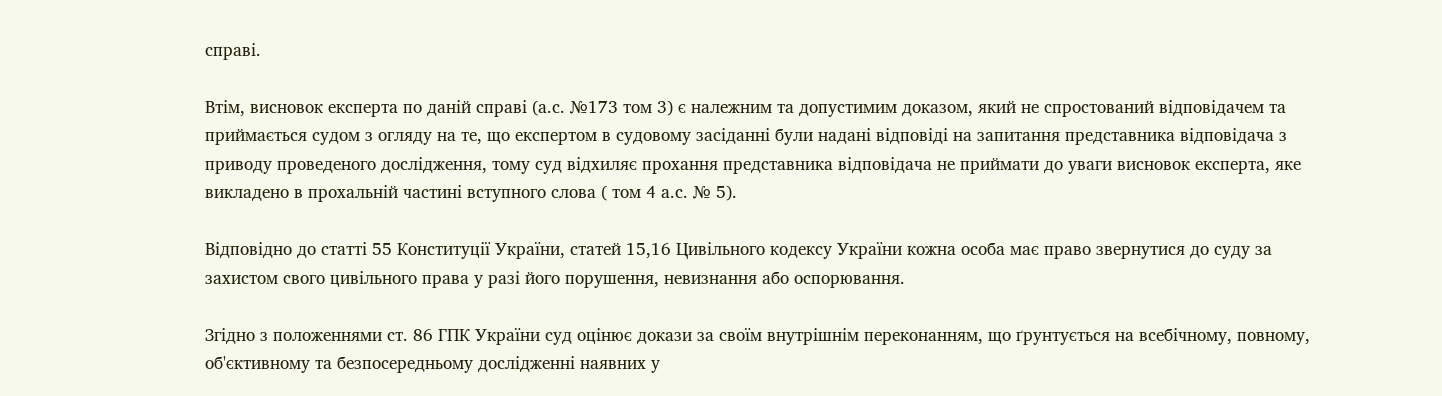справі.

Втім, висновок експерта по даній справі (а.с. №173 том 3) є належним та допустимим доказом, який не спростований відповідачем та приймається судом з огляду на те, що експертом в судовому засіданні були надані відповіді на запитання представника відповідача з приводу проведеного дослідження, тому суд відхиляє прохання представника відповідача не приймати до уваги висновок експерта, яке викладено в прохальній частині вступного слова ( том 4 а.с. № 5).

Відповідно до статті 55 Конституції України, статей 15,16 Цивільного кодексу України кожна особа має право звернутися до суду за захистом свого цивільного права у разі його порушення, невизнання або оспорювання.

Згідно з положеннями ст. 86 ГПК України суд оцінює докази за своїм внутрішнім переконанням, що ґрунтується на всебічному, повному, об'єктивному та безпосередньому дослідженні наявних у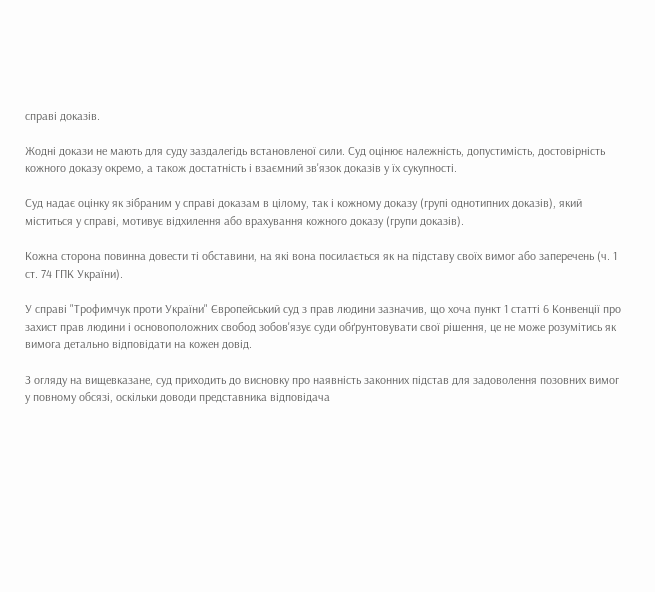справі доказів.

Жодні докази не мають для суду заздалегідь встановленої сили. Суд оцінює належність, допустимість, достовірність кожного доказу окремо, а також достатність і взаємний зв'язок доказів у їх сукупності.

Суд надає оцінку як зібраним у справі доказам в цілому, так і кожному доказу (групі однотипних доказів), який міститься у справі, мотивує відхилення або врахування кожного доказу (групи доказів).

Кожна сторона повинна довести ті обставини, на які вона посилається як на підставу своїх вимог або заперечень (ч. 1 ст. 74 ГПК України).

У справі "Трофимчук проти України" Європейський суд з прав людини зазначив, що хоча пункт 1 статті 6 Конвенції про захист прав людини і основоположних свобод зобов'язує суди обґрунтовувати свої рішення, це не може розумітись як вимога детально відповідати на кожен довід.

З огляду на вищевказане, суд приходить до висновку про наявність законних підстав для задоволення позовних вимог у повному обсязі, оскільки доводи представника відповідача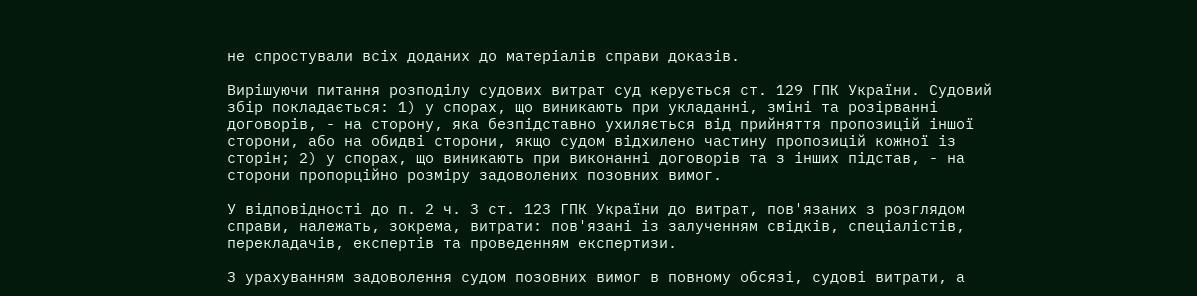не спростували всіх доданих до матеріалів справи доказів.

Вирішуючи питання розподілу судових витрат суд керується ст. 129 ГПК України. Судовий збір покладається: 1) у спорах, що виникають при укладанні, зміні та розірванні договорів, - на сторону, яка безпідставно ухиляється від прийняття пропозицій іншої сторони, або на обидві сторони, якщо судом відхилено частину пропозицій кожної із сторін; 2) у спорах, що виникають при виконанні договорів та з інших підстав, - на сторони пропорційно розміру задоволених позовних вимог.

У відповідності до п. 2 ч. 3 ст. 123 ГПК України до витрат, пов'язаних з розглядом справи, належать, зокрема, витрати: пов'язані із залученням свідків, спеціалістів, перекладачів, експертів та проведенням експертизи.

З урахуванням задоволення судом позовних вимог в повному обсязі, судові витрати, а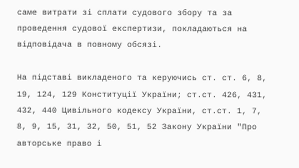саме витрати зі сплати судового збору та за проведення судової експертизи, покладаються на відповідача в повному обсязі.

На підставі викладеного та керуючись ст. ст. 6, 8, 19, 124, 129 Конституції України; ст.ст. 426, 431, 432, 440 Цивільного кодексу України, ст.ст. 1, 7, 8, 9, 15, 31, 32, 50, 51, 52 Закону України "Про авторське право і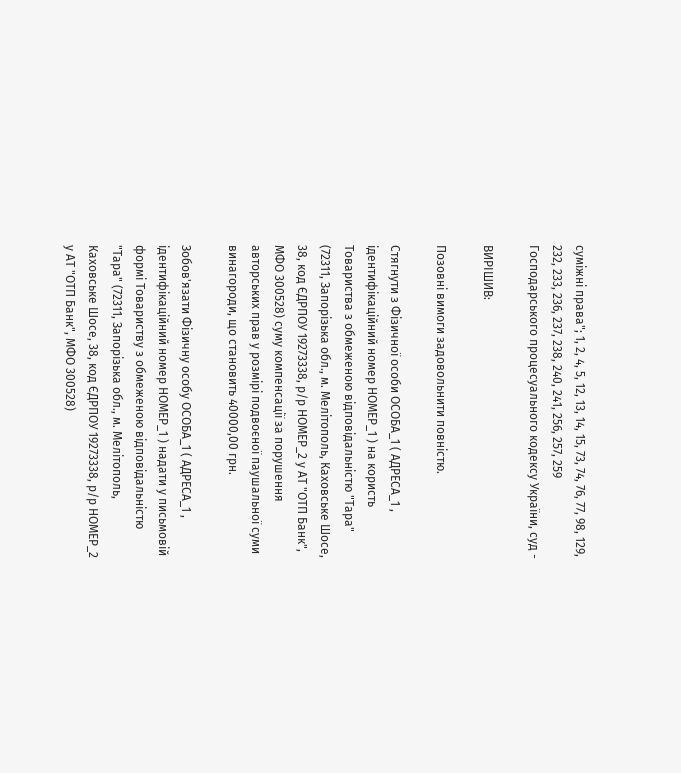суміжні права"; 1, 2, 4, 5, 12, 13, 14, 15, 73, 74, 76, 77, 98, 129, 232, 233, 236, 237, 238, 240, 241, 256, 257, 259 Господарського процесуального кодексу України, суд -

ВИРІШИВ:

Позовні вимоги задовольнити повністю.

Стягнути з Фізичної особи ОСОБА_1 ( АДРЕСА_1 , ідентифікаційний номер НОМЕР_1 ) на користь Товариства з обмеженою відповідальністю "Тара" (72311, Запорізька обл., м. Мелітополь, Каховське Шосе, 38, код ЄДРПОУ 19273338, р/р НОМЕР_2 у АТ "ОТП Банк", МФО 300528) суму компенсації за порушення авторських прав у розмірі подвоєної паушальної суми винагороди, що становить 40000,00 грн.

Зобов'язати Фізичну особу ОСОБА_1 ( АДРЕСА_1 , ідентифікаційний номер НОМЕР_1 ) надати у письмовій формі Товариству з обмеженою відповідальністю "Тара" (72311, Запорізька обл., м. Мелітополь, Каховське Шосе, 38, код ЄДРПОУ 19273338, р/р НОМЕР_2 у АТ "ОТП Банк", МФО 300528)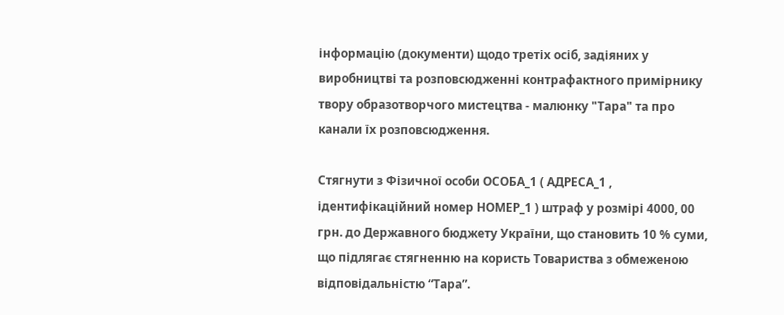інформацію (документи) щодо третіх осіб, задіяних у виробництві та розповсюдженні контрафактного примірнику твору образотворчого мистецтва - малюнку "Тара" та про канали їх розповсюдження.

Стягнути з Фізичної особи ОСОБА_1 ( АДРЕСА_1 , ідентифікаційний номер НОМЕР_1 ) штраф у розмірі 4000, 00 грн. до Державного бюджету України, що становить 10 % суми, що підлягає стягненню на користь Товариства з обмеженою відповідальністю “Тара”.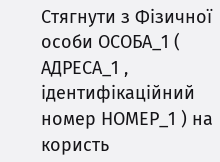Стягнути з Фізичної особи ОСОБА_1 ( АДРЕСА_1 , ідентифікаційний номер НОМЕР_1 ) на користь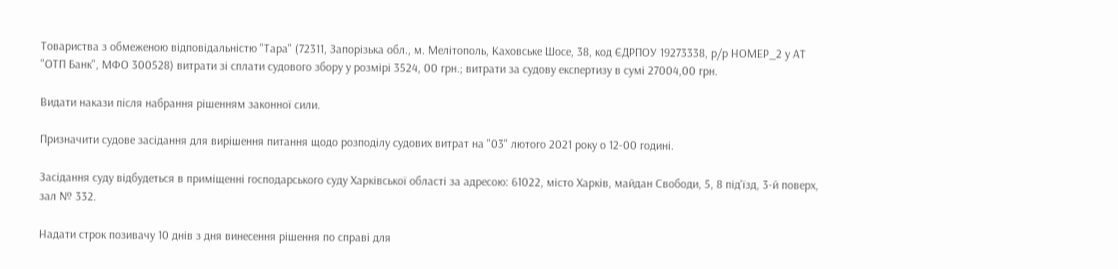Товариства з обмеженою відповідальністю "Тара" (72311, Запорізька обл., м. Мелітополь, Каховське Шосе, 38, код ЄДРПОУ 19273338, р/р НОМЕР_2 у АТ "ОТП Банк", МФО 300528) витрати зі сплати судового збору у розмірі 3524, 00 грн.; витрати за судову експертизу в сумі 27004,00 грн.

Видати накази після набрання рішенням законної сили.

Призначити судове засідання для вирішення питання щодо розподілу судових витрат на "03" лютого 2021 року о 12-00 годині.

Засідання суду відбудеться в приміщенні господарського суду Харківської області за адресою: 61022, місто Харків, майдан Свободи, 5, 8 під'їзд, 3-й поверх, зал № 332.

Надати строк позивачу 10 днів з дня винесення рішення по справі для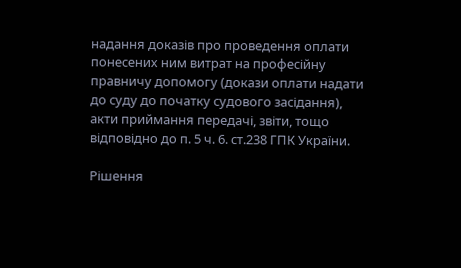надання доказів про проведення оплати понесених ним витрат на професійну правничу допомогу (докази оплати надати до суду до початку судового засідання), акти приймання передачі, звіти, тощо відповідно до п. 5 ч. 6. ст.238 ГПК України.

Рішення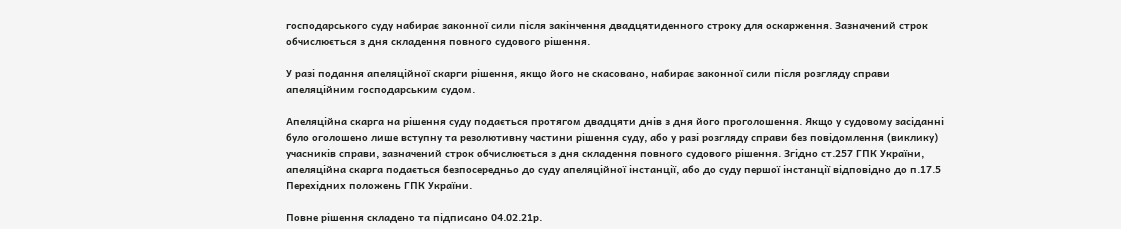господарського суду набирає законної сили після закінчення двадцятиденного строку для оскарження. Зазначений строк обчислюється з дня складення повного судового рішення.

У разі подання апеляційної скарги рішення, якщо його не скасовано, набирає законної сили після розгляду справи апеляційним господарським судом.

Апеляційна скарга на рішення суду подається протягом двадцяти днів з дня його проголошення. Якщо у судовому засіданні було оголошено лише вступну та резолютивну частини рішення суду, або у разі розгляду справи без повідомлення (виклику) учасників справи, зазначений строк обчислюється з дня складення повного судового рішення. Згідно ст.257 ГПК України, апеляційна скарга подається безпосередньо до суду апеляційної інстанції, або до суду першої інстанції відповідно до п.17.5 Перехідних положень ГПК України.

Повне рішення складено та підписано 04.02.21р.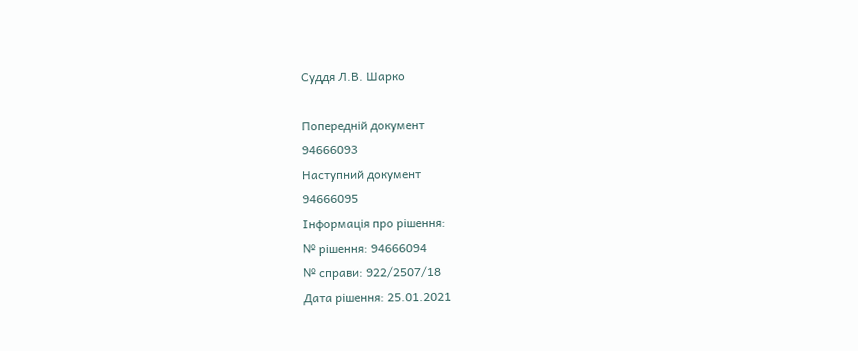Суддя Л.В. Шарко

Попередній документ
94666093
Наступний документ
94666095
Інформація про рішення:
№ рішення: 94666094
№ справи: 922/2507/18
Дата рішення: 25.01.2021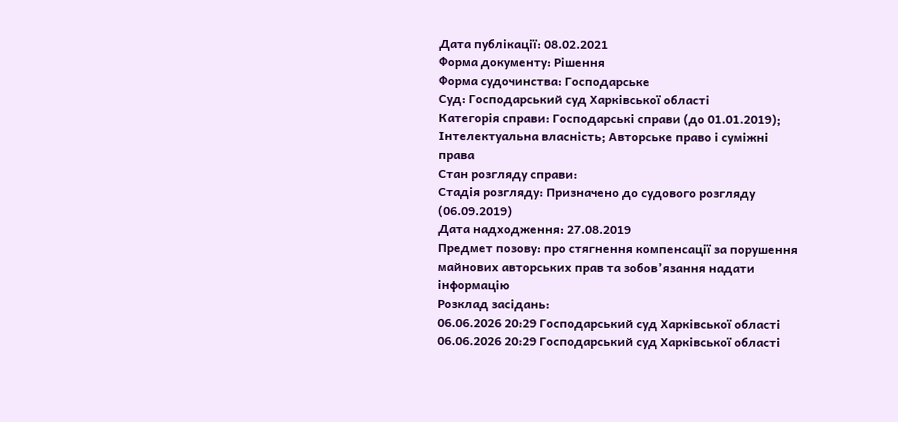Дата публікації: 08.02.2021
Форма документу: Рішення
Форма судочинства: Господарське
Суд: Господарський суд Харківської області
Категорія справи: Господарські справи (до 01.01.2019); Інтелектуальна власність; Авторське право і суміжні права
Стан розгляду справи:
Стадія розгляду: Призначено до судового розгляду (06.09.2019)
Дата надходження: 27.08.2019
Предмет позову: про стягнення компенсації за порушення майнових авторських прав та зобов’язання надати інформацію
Розклад засідань:
06.06.2026 20:29 Господарський суд Харківської області
06.06.2026 20:29 Господарський суд Харківської області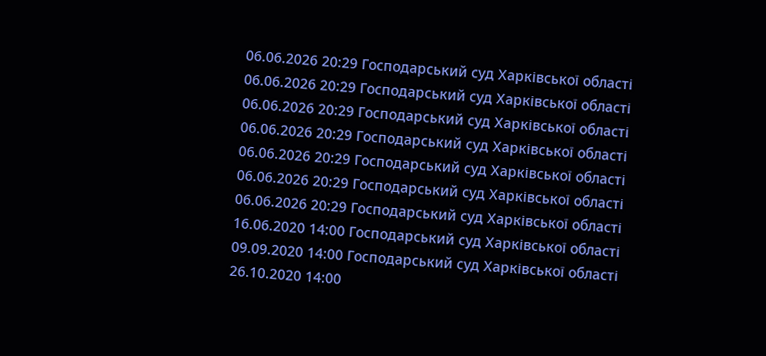06.06.2026 20:29 Господарський суд Харківської області
06.06.2026 20:29 Господарський суд Харківської області
06.06.2026 20:29 Господарський суд Харківської області
06.06.2026 20:29 Господарський суд Харківської області
06.06.2026 20:29 Господарський суд Харківської області
06.06.2026 20:29 Господарський суд Харківської області
06.06.2026 20:29 Господарський суд Харківської області
16.06.2020 14:00 Господарський суд Харківської області
09.09.2020 14:00 Господарський суд Харківської області
26.10.2020 14:00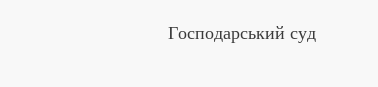Господарський суд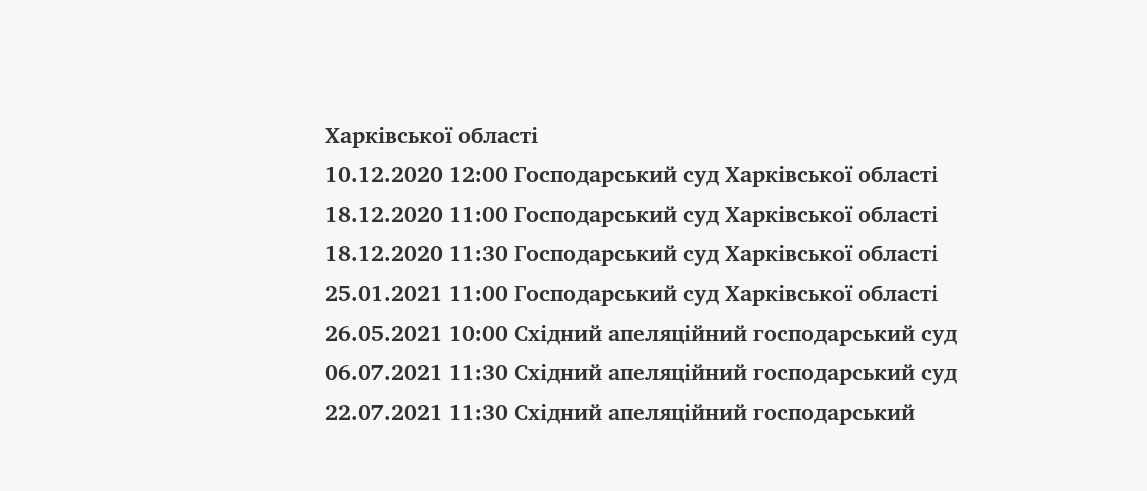Харківської області
10.12.2020 12:00 Господарський суд Харківської області
18.12.2020 11:00 Господарський суд Харківської області
18.12.2020 11:30 Господарський суд Харківської області
25.01.2021 11:00 Господарський суд Харківської області
26.05.2021 10:00 Східний апеляційний господарський суд
06.07.2021 11:30 Східний апеляційний господарський суд
22.07.2021 11:30 Східний апеляційний господарський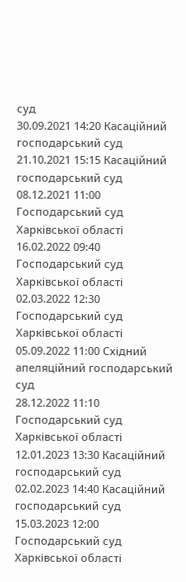суд
30.09.2021 14:20 Касаційний господарський суд
21.10.2021 15:15 Касаційний господарський суд
08.12.2021 11:00 Господарський суд Харківської області
16.02.2022 09:40 Господарський суд Харківської області
02.03.2022 12:30 Господарський суд Харківської області
05.09.2022 11:00 Східний апеляційний господарський суд
28.12.2022 11:10 Господарський суд Харківської області
12.01.2023 13:30 Касаційний господарський суд
02.02.2023 14:40 Касаційний господарський суд
15.03.2023 12:00 Господарський суд Харківської області